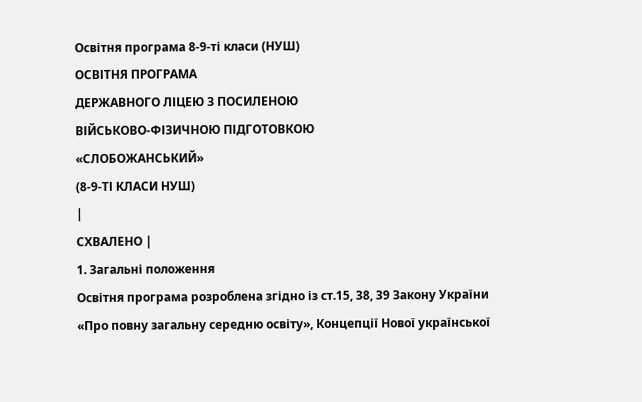Освітня програма 8-9-ті класи (НУШ)
ОСВІТНЯ ПРОГРАМА
ДЕРЖАВНОГО ЛІЦЕЮ З ПОСИЛЕНОЮ
ВІЙСЬКОВО-ФІЗИЧНОЮ ПІДГОТОВКОЮ
«СЛОБОЖАНСЬКИЙ»
(8-9-ТІ КЛАСИ НУШ)
|
СХВАЛЕНО |
1. Загальні положення
Освітня програма розроблена згідно із ст.15, 38, 39 Закону України «Про повну загальну середню освіту», Концепції Нової української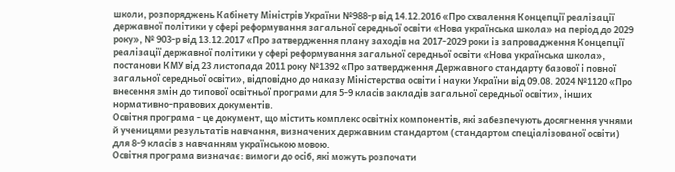школи, розпоряджень Кабінету Міністрів України №988-р від 14.12.2016 «Про схвалення Концепції реалізації державної політики у сфері реформування загальної середньої освіти «Нова українська школа» на період до 2029 року», № 903-р від 13.12.2017 «Про затвердження плану заходів на 2017-2029 роки із запровадження Концепції реалізації державної політики у сфері реформування загальної середньої освіти «Нова українська школа», постанови КМУ від 23 листопада 2011 року №1392 «Про затвердження Державного стандарту базової і повної загальної середньої освіти», відповідно до наказу Міністерства освіти і науки України від 09.08. 2024 №1120 «Про внесення змін до типової освітньої програми для 5-9 класів закладів загальної середньої освіти», інших нормативно-правових документів.
Освітня програма - це документ, що містить комплекс освітніх компонентів, які забезпечують досягнення учнями й ученицями результатів навчання, визначених державним стандартом (стандартом спеціалізованої освіти) для 8-9 класів з навчанням українською мовою.
Освітня програма визначає: вимоги до осіб, які можуть розпочати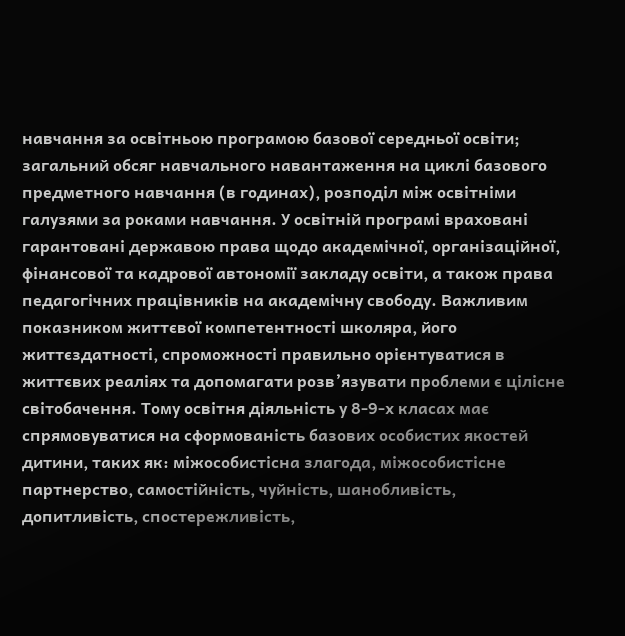навчання за освітньою програмою базової середньої освіти; загальний обсяг навчального навантаження на циклі базового предметного навчання (в годинах), розподіл між освітніми галузями за роками навчання. У освітній програмі враховані гарантовані державою права щодо академічної, організаційної, фінансової та кадрової автономії закладу освіти, а також права педагогічних працівників на академічну свободу. Важливим показником життєвої компетентності школяра, його життєздатності, спроможності правильно орієнтуватися в життєвих реаліях та допомагати розв’язувати проблеми є цілісне світобачення. Тому освітня діяльність у 8-9-х класах має спрямовуватися на сформованість базових особистих якостей дитини, таких як: міжособистісна злагода, міжособистісне партнерство, самостійність, чуйність, шанобливість, допитливість, спостережливість,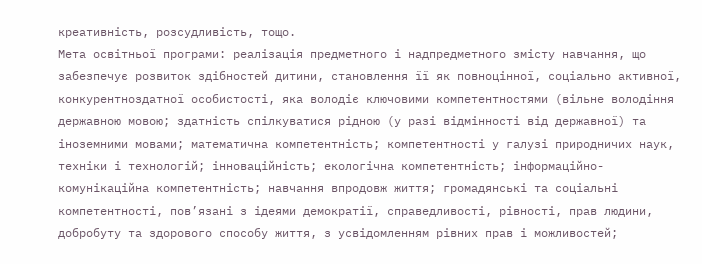креативність, розсудливість, тощо.
Мета освітньої програми: реалізація предметного і надпредметного змісту навчання, що забезпечує розвиток здібностей дитини, становлення її як повноцінної, соціально активної, конкурентноздатної особистості, яка володіє ключовими компетентностями (вільне володіння державною мовою; здатність спілкуватися рідною (у разі відмінності від державної) та іноземними мовами; математична компетентність; компетентності у галузі природничих наук, техніки і технологій; інноваційність; екологічна компетентність; інформаційно-комунікаційна компетентність; навчання впродовж життя; громадянські та соціальні компетентності, пов’язані з ідеями демократії, справедливості, рівності, прав людини, добробуту та здорового способу життя, з усвідомленням рівних прав і можливостей;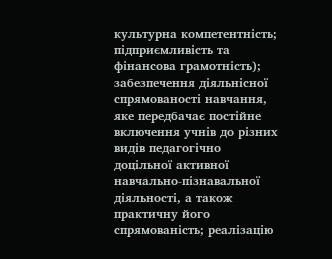культурна компетентність; підприємливість та фінансова грамотність); забезпечення діяльнісної спрямованості навчання, яке передбачає постійне включення учнів до різних видів педагогічно доцільної активної навчально-пізнавальної діяльності, а також практичну його спрямованість; реалізацію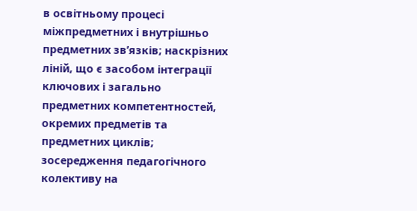в освітньому процесі міжпредметних і внутрішньо предметних зв’язків; наскрізних ліній, що є засобом інтеграції ключових і загально предметних компетентностей, окремих предметів та предметних циклів; зосередження педагогічного колективу на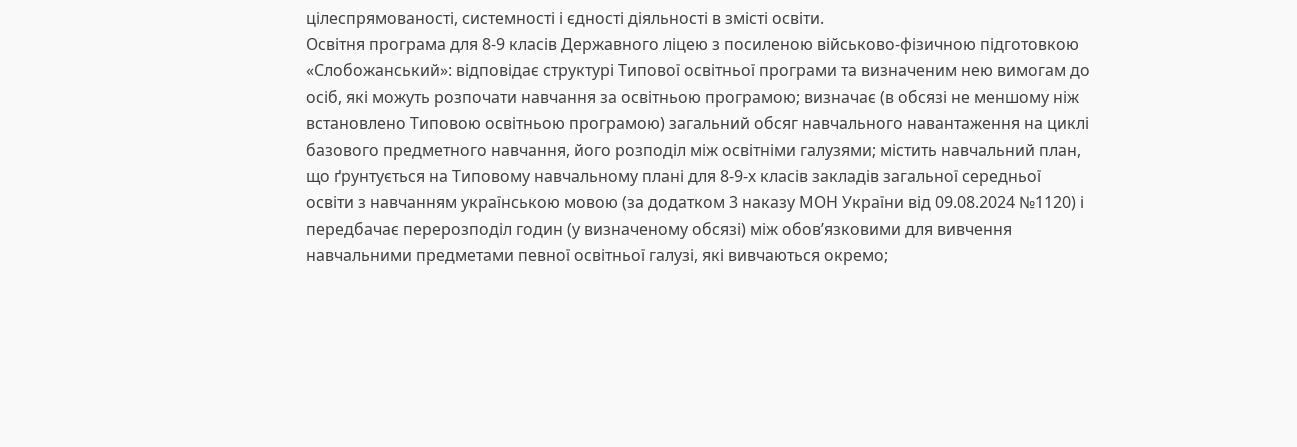цілеспрямованості, системності і єдності діяльності в змісті освіти.
Освітня програма для 8-9 класів Державного ліцею з посиленою військово-фізичною підготовкою «Слобожанський»: відповідає структурі Типової освітньої програми та визначеним нею вимогам до осіб, які можуть розпочати навчання за освітньою програмою; визначає (в обсязі не меншому ніж встановлено Типовою освітньою програмою) загальний обсяг навчального навантаження на циклі базового предметного навчання, його розподіл між освітніми галузями; містить навчальний план, що ґрунтується на Типовому навчальному плані для 8-9-х класів закладів загальної середньої освіти з навчанням українською мовою (за додатком 3 наказу МОН України від 09.08.2024 №1120) і передбачає перерозподіл годин (у визначеному обсязі) між обов’язковими для вивчення навчальними предметами певної освітньої галузі, які вивчаються окремо;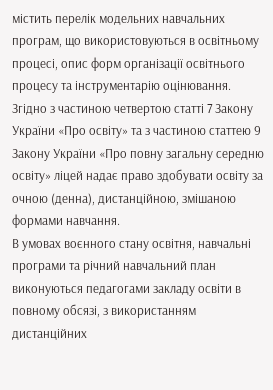містить перелік модельних навчальних програм, що використовуються в освітньому процесі, опис форм організації освітнього процесу та інструментарію оцінювання.
Згідно з частиною четвертою статті 7 Закону України «Про освіту» та з частиною статтею 9 Закону України «Про повну загальну середню освіту» ліцей надає право здобувати освіту за очною (денна), дистанційною, змішаною формами навчання.
В умовах воєнного стану освітня, навчальні програми та річний навчальний план виконуються педагогами закладу освіти в повному обсязі, з використанням дистанційних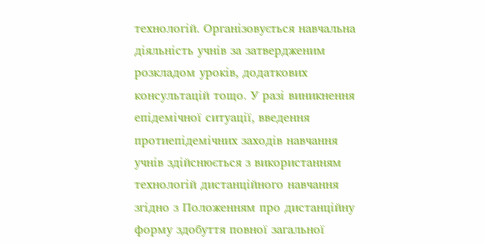технологій. Організовується навчальна діяльність учнів за затвердженим розкладом уроків, додаткових консультацій тощо. У разі виникнення епідемічної ситуації, введення протиепідемічних заходів навчання учнів здійснюється з використанням технологій дистанційного навчання згідно з Положенням про дистанційну форму здобуття повної загальної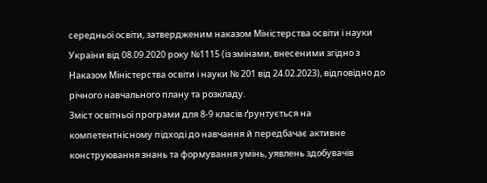середньої освіти, затвердженим наказом Міністерства освіти і науки України від 08.09.2020 року №1115 (із змінами, внесеними згідно з Наказом Міністерства освіти і науки № 201 від 24.02.2023), відповідно до річного навчального плану та розкладу.
Зміст освітньої програми для 8-9 класів ґрунтується на компетентнісному підході до навчання й передбачає активне конструювання знань та формування умінь, уявлень здобувачів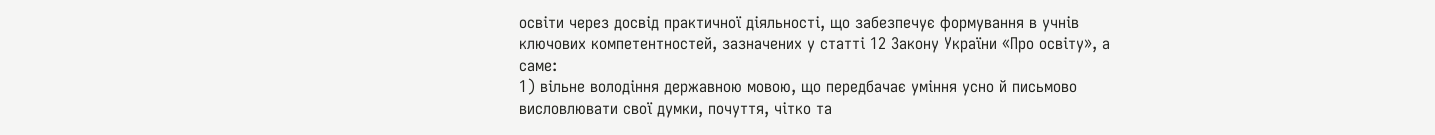освіти через досвід практичної діяльності, що забезпечує формування в учнів ключових компетентностей, зазначених у статті 12 Закону України «Про освіту», а саме:
1) вільне володіння державною мовою, що передбачає уміння усно й письмово висловлювати свої думки, почуття, чітко та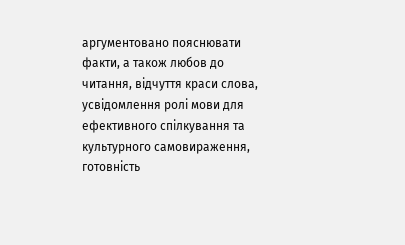аргументовано пояснювати факти, а також любов до читання, відчуття краси слова, усвідомлення ролі мови для ефективного спілкування та культурного самовираження, готовність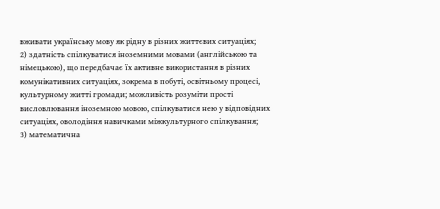вживати українську мову як рідну в різних життєвих ситуаціях;
2) здатність спілкуватися іноземними мовами (англійською та німецькою), що передбачає їх активне використання в різних комунікативних ситуаціях, зокрема в побуті, освітньому процесі, культурному житті громади; можливість розуміти прості висловлювання іноземною мовою, спілкуватися нею у відповідних ситуаціях, оволодіння навичками міжкультурного спілкування;
3) математична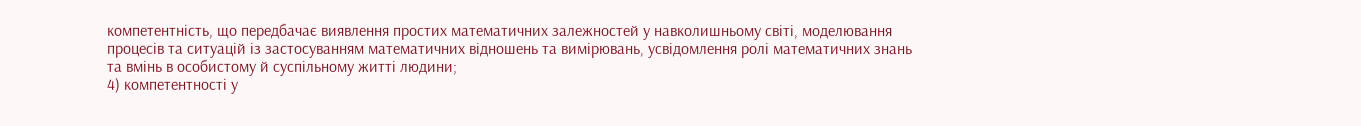компетентність, що передбачає виявлення простих математичних залежностей у навколишньому світі, моделювання процесів та ситуацій із застосуванням математичних відношень та вимірювань, усвідомлення ролі математичних знань та вмінь в особистому й суспільному житті людини;
4) компетентності у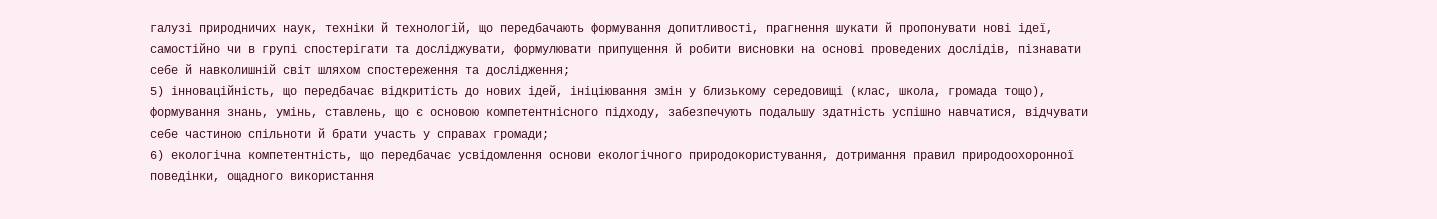галузі природничих наук, техніки й технологій, що передбачають формування допитливості, прагнення шукати й пропонувати нові ідеї, самостійно чи в групі спостерігати та досліджувати, формулювати припущення й робити висновки на основі проведених дослідів, пізнавати себе й навколишній світ шляхом спостереження та дослідження;
5) інноваційність, що передбачає відкритість до нових ідей, ініціювання змін у близькому середовищі (клас, школа, громада тощо), формування знань, умінь, ставлень, що є основою компетентнісного підходу, забезпечують подальшу здатність успішно навчатися, відчувати себе частиною спільноти й брати участь у справах громади;
6) екологічна компетентність, що передбачає усвідомлення основи екологічного природокористування, дотримання правил природоохоронної поведінки, ощадного використання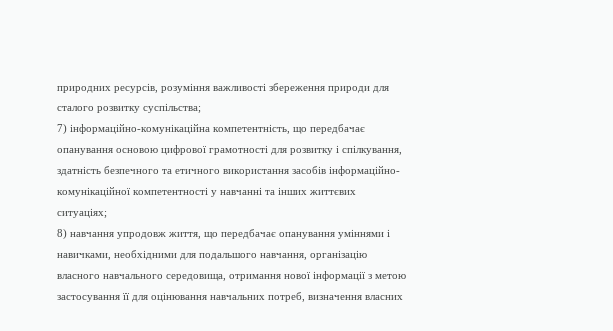природних ресурсів, розуміння важливості збереження природи для сталого розвитку суспільства;
7) інформаційно-комунікаційна компетентність, що передбачає опанування основою цифрової грамотності для розвитку і спілкування, здатність безпечного та етичного використання засобів інформаційно-комунікаційної компетентності у навчанні та інших життєвих ситуаціях;
8) навчання упродовж життя, що передбачає опанування уміннями і навичками, необхідними для подальшого навчання, організацію власного навчального середовища, отримання нової інформації з метою застосування її для оцінювання навчальних потреб, визначення власних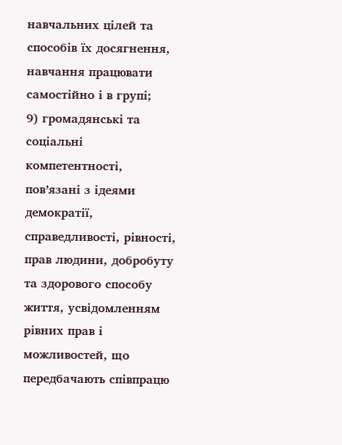навчальних цілей та способів їх досягнення, навчання працювати самостійно і в групі;
9) громадянські та соціальні компетентності, пов’язані з ідеями демократії, справедливості, рівності, прав людини, добробуту та здорового способу життя, усвідомленням рівних прав і можливостей, що передбачають співпрацю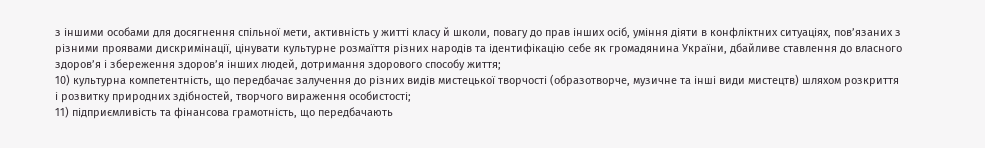з іншими особами для досягнення спільної мети, активність у житті класу й школи, повагу до прав інших осіб, уміння діяти в конфліктних ситуаціях, пов’язаних з різними проявами дискримінації, цінувати культурне розмаїття різних народів та ідентифікацію себе як громадянина України, дбайливе ставлення до власного здоров’я і збереження здоров’я інших людей, дотримання здорового способу життя;
10) культурна компетентність, що передбачає залучення до різних видів мистецької творчості (образотворче, музичне та інші види мистецтв) шляхом розкриття і розвитку природних здібностей, творчого вираження особистості;
11) підприємливість та фінансова грамотність, що передбачають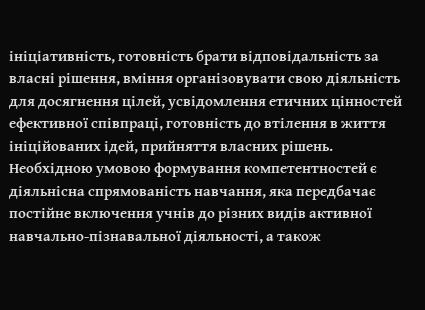ініціативність, готовність брати відповідальність за власні рішення, вміння організовувати свою діяльність для досягнення цілей, усвідомлення етичних цінностей ефективної співпраці, готовність до втілення в життя ініційованих ідей, прийняття власних рішень.
Необхідною умовою формування компетентностей є діяльнісна спрямованість навчання, яка передбачає постійне включення учнів до різних видів активної навчально-пізнавальної діяльності, а також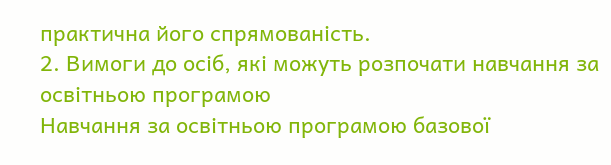практична його спрямованість.
2. Вимоги до осіб, які можуть розпочати навчання за освітньою програмою
Навчання за освітньою програмою базової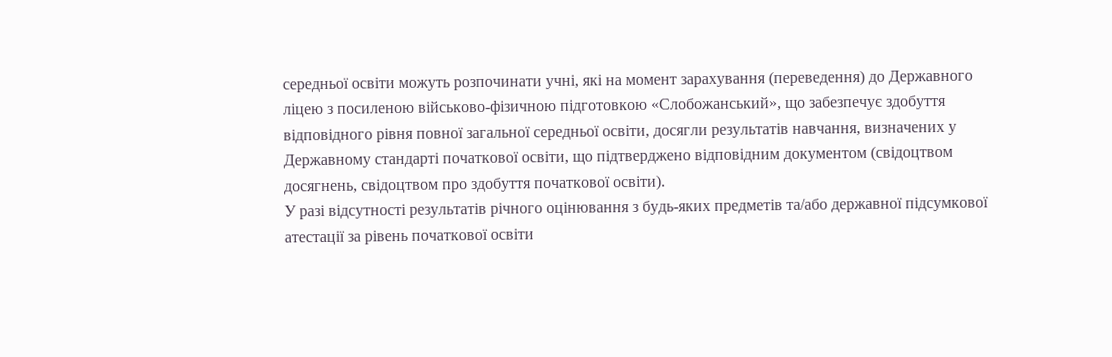середньої освіти можуть розпочинати учні, які на момент зарахування (переведення) до Державного ліцею з посиленою військово-фізичною підготовкою «Слобожанський», що забезпечує здобуття відповідного рівня повної загальної середньої освіти, досягли результатів навчання, визначених у Державному стандарті початкової освіти, що підтверджено відповідним документом (свідоцтвом досягнень, свідоцтвом про здобуття початкової освіти).
У разі відсутності результатів річного оцінювання з будь-яких предметів та/або державної підсумкової атестації за рівень початкової освіти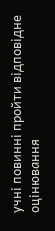учні повинні пройти відповідне оцінювання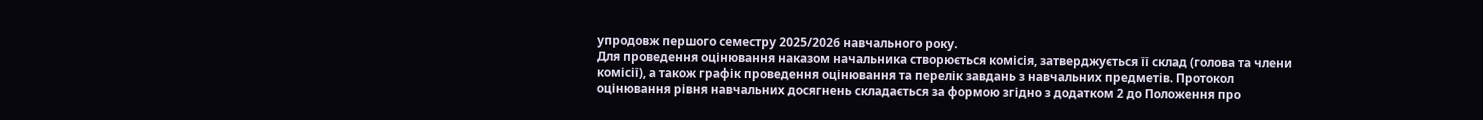упродовж першого семестру 2025/2026 навчального року.
Для проведення оцінювання наказом начальника створюється комісія, затверджується її склад (голова та члени комісії), а також графік проведення оцінювання та перелік завдань з навчальних предметів. Протокол оцінювання рівня навчальних досягнень складається за формою згідно з додатком 2 до Положення про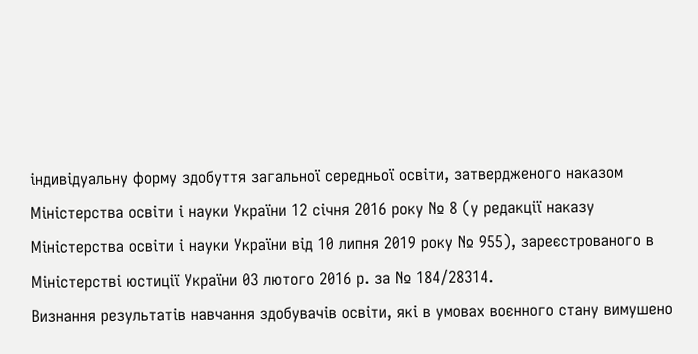індивідуальну форму здобуття загальної середньої освіти, затвердженого наказом Міністерства освіти і науки України 12 січня 2016 року № 8 (у редакції наказу Міністерства освіти і науки України від 10 липня 2019 року № 955), зареєстрованого в Міністерстві юстиції України 03 лютого 2016 р. за № 184/28314.
Визнання результатів навчання здобувачів освіти, які в умовах воєнного стану вимушено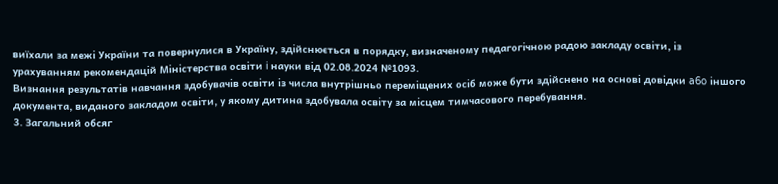виїхали за межі України та повернулися в Україну, здійснюється в порядку, визначеному педагогічною радою закладу освіти, із урахуванням рекомендацій Міністерства освіти i науки від 02.08.2024 №1093.
Визнання результатів навчання здобувачів освіти із числа внутрішньо переміщених осіб може бути здійснено на основі довідки a6o іншого документа, виданого закладом освіти, у якому дитина здобувала освіту за місцем тимчасового перебування.
3. Загальний обсяг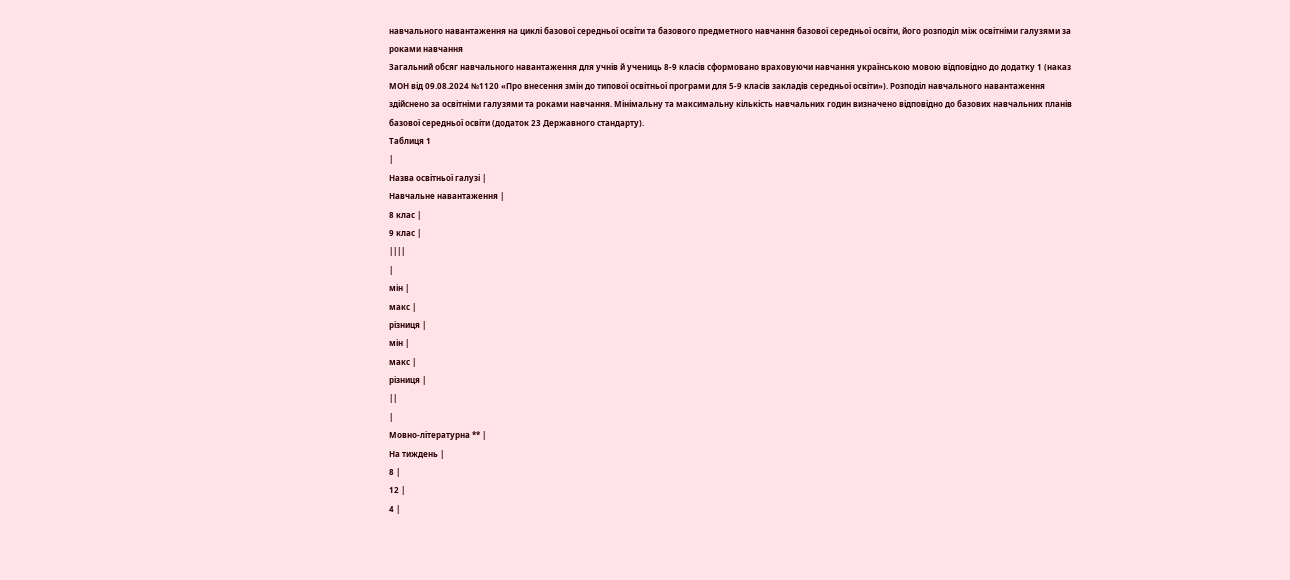навчального навантаження на циклі базової середньої освіти та базового предметного навчання базової середньої освіти, його розподіл між освітніми галузями за роками навчання
Загальний обсяг навчального навантаження для учнів й учениць 8-9 класів сформовано враховуючи навчання українською мовою відповідно до додатку 1 (наказ МОН від 09.08.2024 №1120 «Про внесення змін до типової освітньої програми для 5-9 класів закладів середньої освіти»). Розподіл навчального навантаження здійснено за освітніми галузями та роками навчання. Мінімальну та максимальну кількість навчальних годин визначено відповідно до базових навчальних планів базової середньої освіти (додаток 23 Державного стандарту).
Таблиця 1
|
Назва освітньої галузі |
Навчальне навантаження |
8 клас |
9 клас |
||||
|
мін |
макс |
різниця |
мін |
макс |
різниця |
||
|
Мовно-літературна ** |
На тиждень |
8 |
12 |
4 |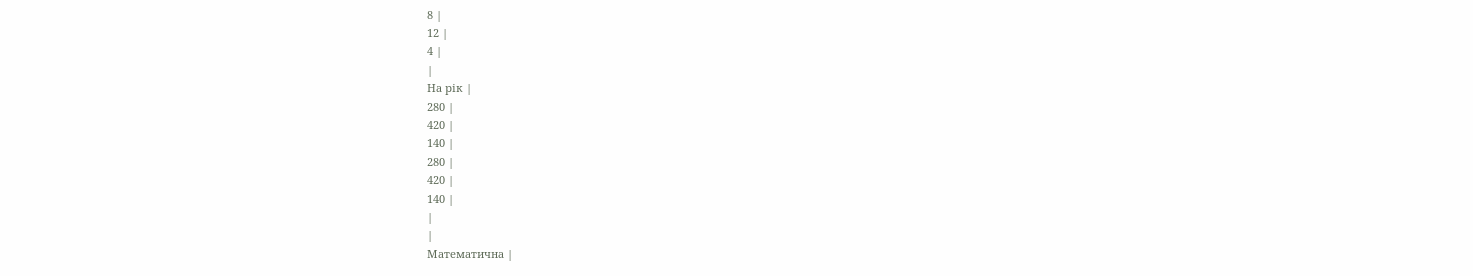8 |
12 |
4 |
|
На рік |
280 |
420 |
140 |
280 |
420 |
140 |
|
|
Математична |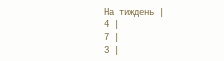На тиждень |
4 |
7 |
3 |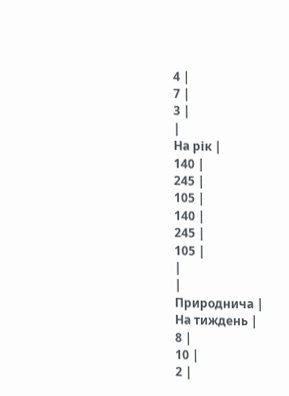4 |
7 |
3 |
|
На рік |
140 |
245 |
105 |
140 |
245 |
105 |
|
|
Природнича |
На тиждень |
8 |
10 |
2 |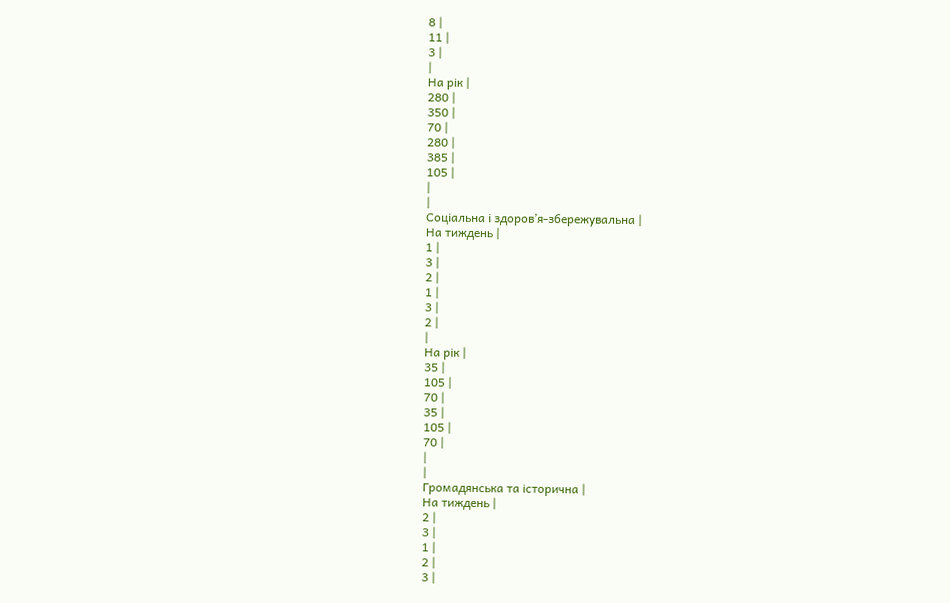8 |
11 |
3 |
|
На рік |
280 |
350 |
70 |
280 |
385 |
105 |
|
|
Соціальна і здоров’я-збережувальна |
На тиждень |
1 |
3 |
2 |
1 |
3 |
2 |
|
На рік |
35 |
105 |
70 |
35 |
105 |
70 |
|
|
Громадянська та історична |
На тиждень |
2 |
3 |
1 |
2 |
3 |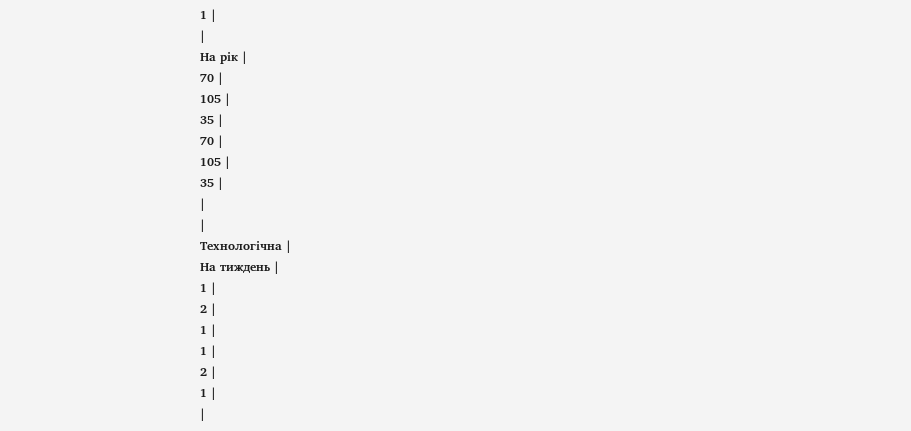1 |
|
На рік |
70 |
105 |
35 |
70 |
105 |
35 |
|
|
Технологічна |
На тиждень |
1 |
2 |
1 |
1 |
2 |
1 |
|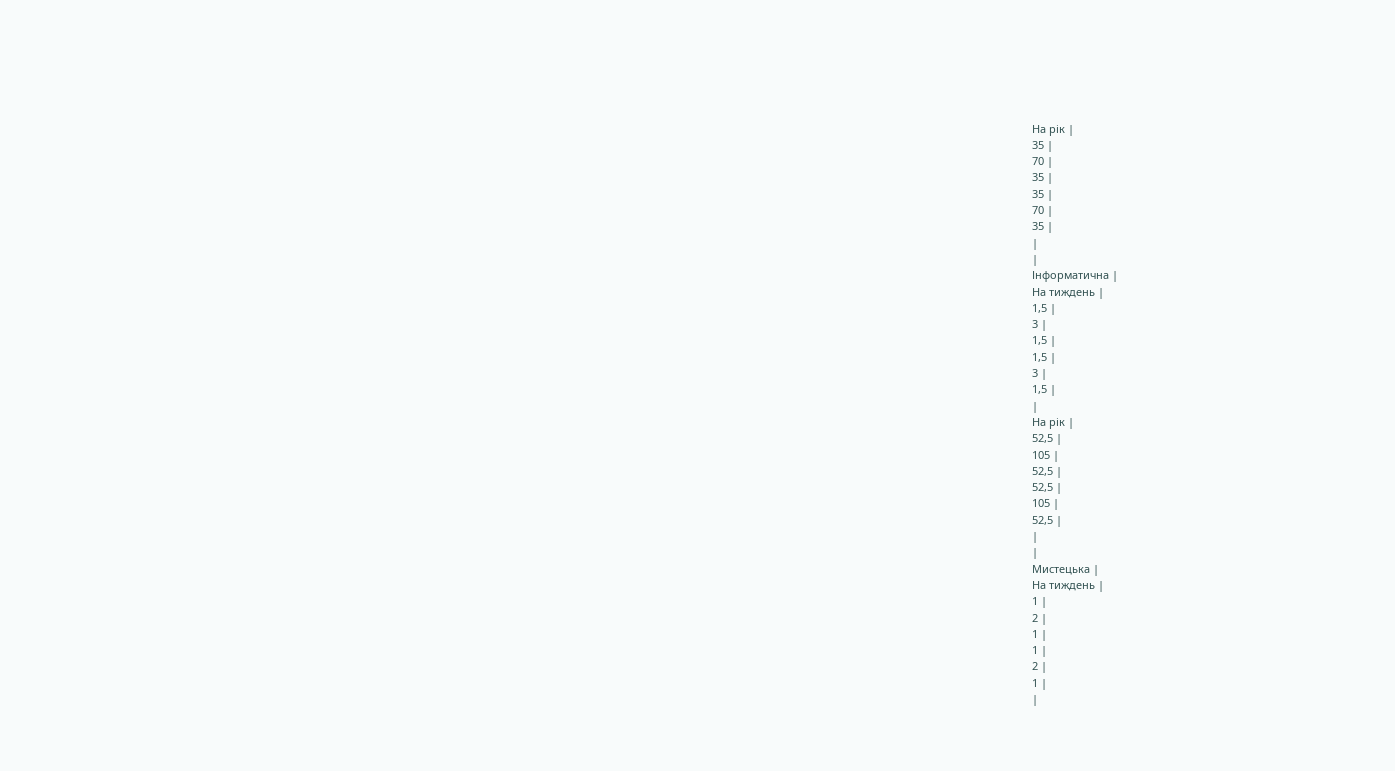На рік |
35 |
70 |
35 |
35 |
70 |
35 |
|
|
Інформатична |
На тиждень |
1,5 |
3 |
1,5 |
1,5 |
3 |
1,5 |
|
На рік |
52,5 |
105 |
52,5 |
52,5 |
105 |
52,5 |
|
|
Мистецька |
На тиждень |
1 |
2 |
1 |
1 |
2 |
1 |
|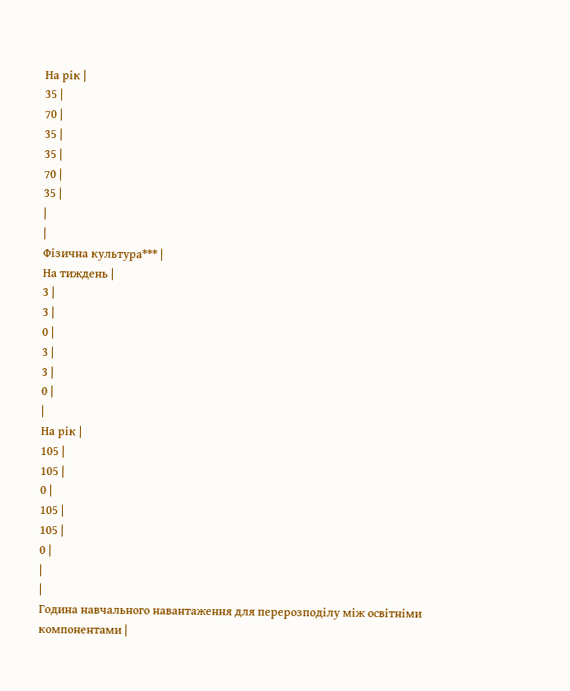На рік |
35 |
70 |
35 |
35 |
70 |
35 |
|
|
Фізична культура*** |
На тиждень |
3 |
3 |
0 |
3 |
3 |
0 |
|
На рік |
105 |
105 |
0 |
105 |
105 |
0 |
|
|
Година навчального навантаження для перерозподілу між освітніми компонентами |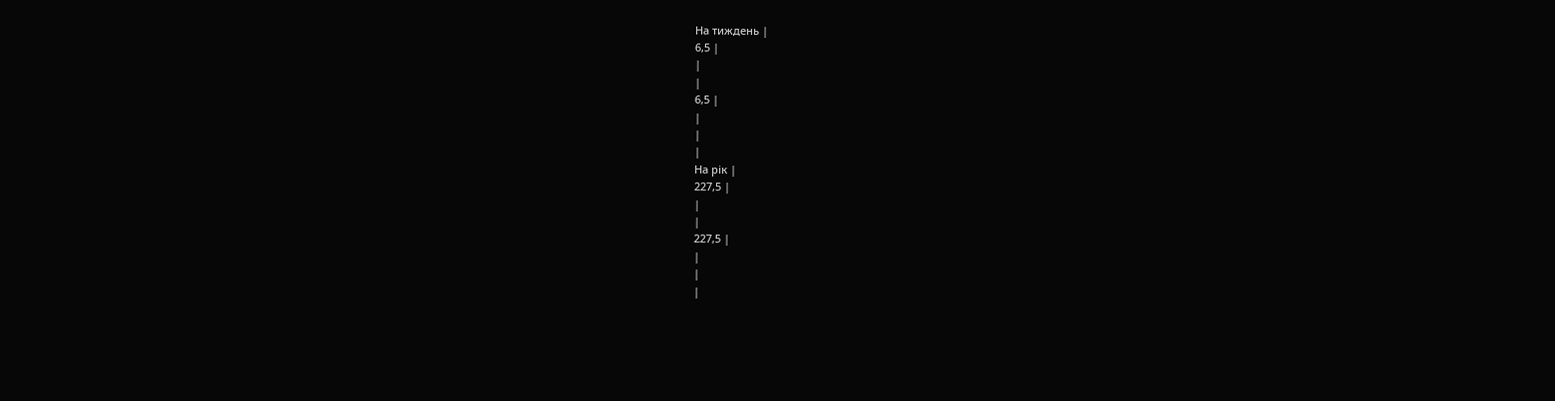На тиждень |
6,5 |
|
|
6,5 |
|
|
|
На рік |
227,5 |
|
|
227,5 |
|
|
|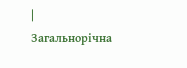|
Загальнорічна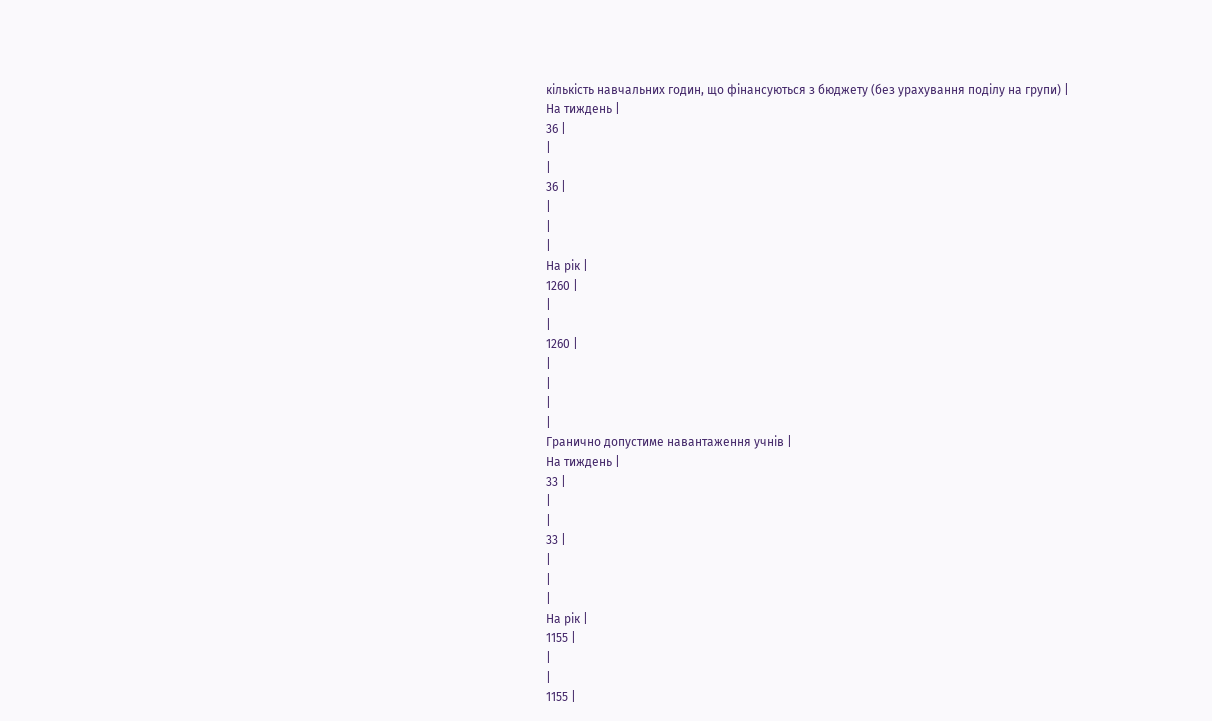кількість навчальних годин, що фінансуються з бюджету (без урахування поділу на групи) |
На тиждень |
36 |
|
|
36 |
|
|
|
На рік |
1260 |
|
|
1260 |
|
|
|
|
Гранично допустиме навантаження учнів |
На тиждень |
33 |
|
|
33 |
|
|
|
На рік |
1155 |
|
|
1155 |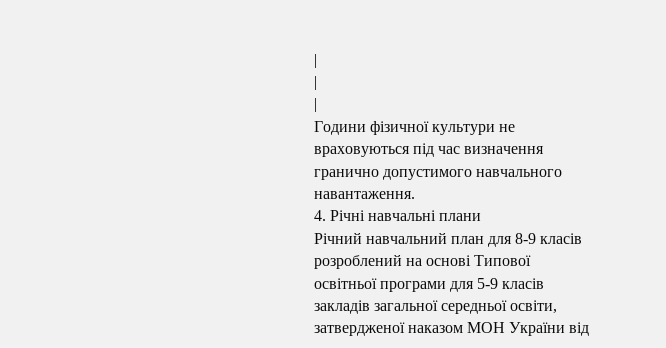|
|
|
Години фізичної культури не враховуються під час визначення гранично допустимого навчального навантаження.
4. Річні навчальні плани
Річний навчальний план для 8-9 класів розроблений на основі Типової освітньої програми для 5-9 класів закладів загальної середньої освіти, затвердженої наказом МОН України від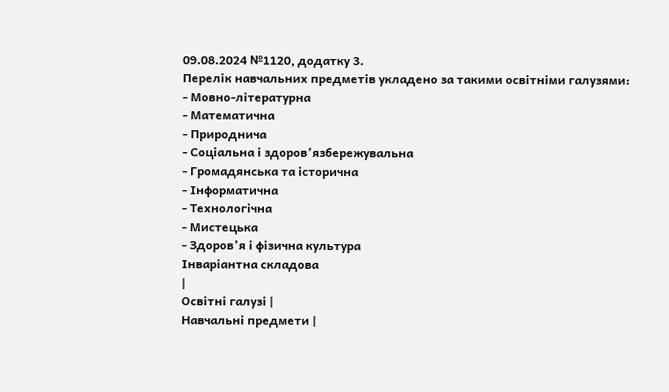09.08.2024 №1120, додатку 3.
Перелік навчальних предметів укладено за такими освітніми галузями:
- Мовно-літературна
- Математична
- Природнича
- Соціальна і здоров’язбережувальна
- Громадянська та історична
- Інформатична
- Технологічна
- Мистецька
- Здоров’я і фізична культура
Інваріантна складова
|
Освітні галузі |
Навчальні предмети |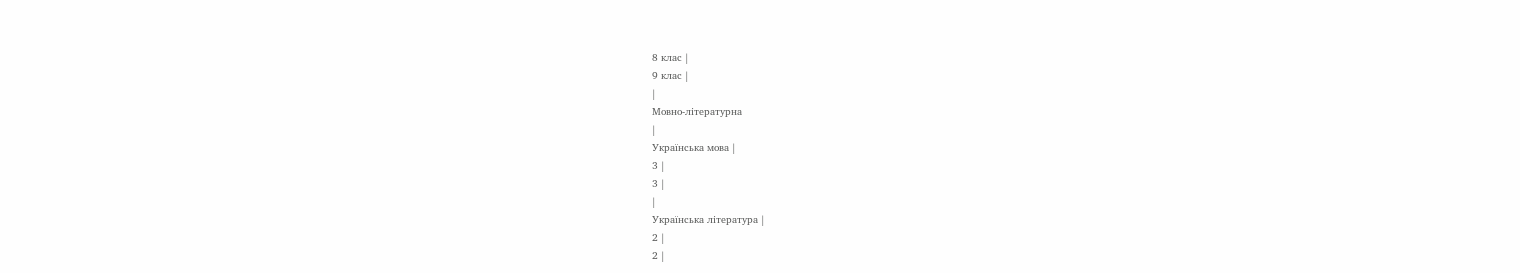8 клас |
9 клас |
|
Мовно-літературна
|
Українська мова |
3 |
3 |
|
Українська література |
2 |
2 |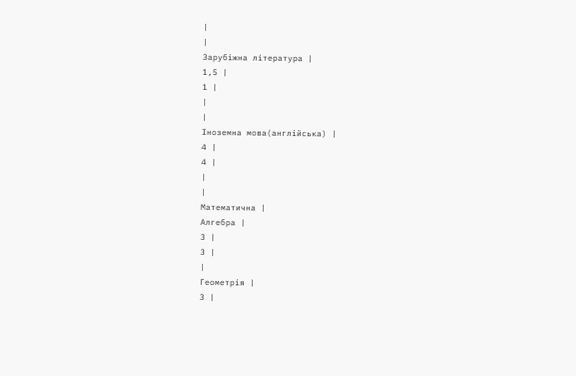|
|
Зарубіжна література |
1,5 |
1 |
|
|
Іноземна мова(англійська) |
4 |
4 |
|
|
Математична |
Алгебра |
3 |
3 |
|
Геометрія |
3 |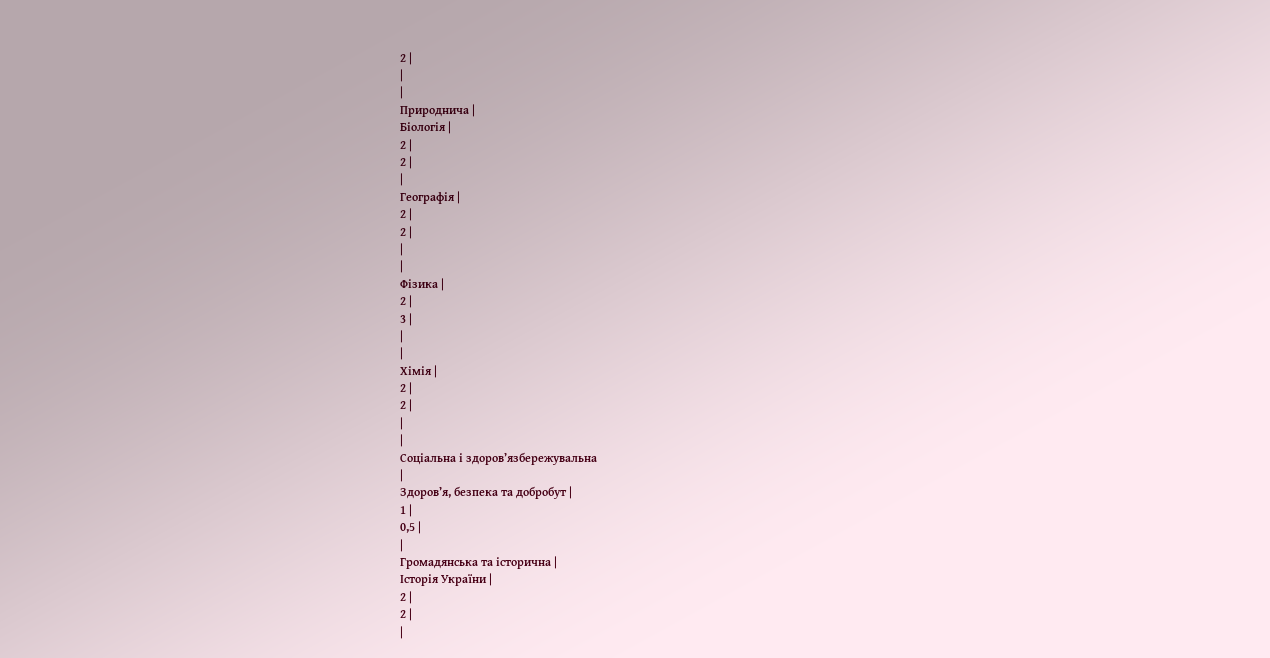2 |
|
|
Природнича |
Біологія |
2 |
2 |
|
Географія |
2 |
2 |
|
|
Фізика |
2 |
3 |
|
|
Хімія |
2 |
2 |
|
|
Соціальна і здоров’язбережувальна
|
Здоров’я, безпека та добробут |
1 |
0,5 |
|
Громадянська та історична |
Історія України |
2 |
2 |
|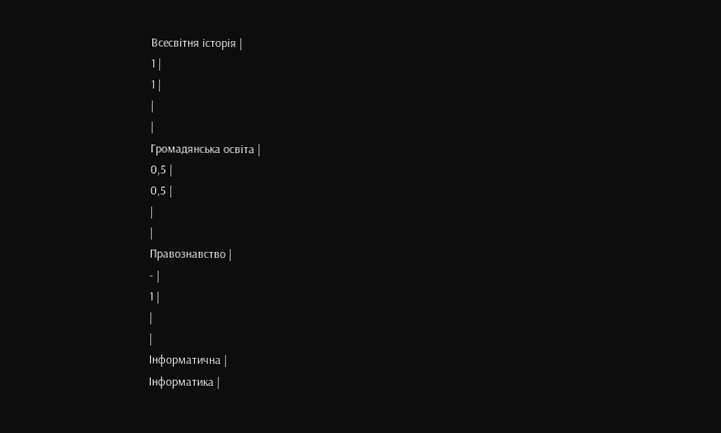Всесвітня історія |
1 |
1 |
|
|
Громадянська освіта |
0,5 |
0,5 |
|
|
Правознавство |
- |
1 |
|
|
Інформатична |
Інформатика |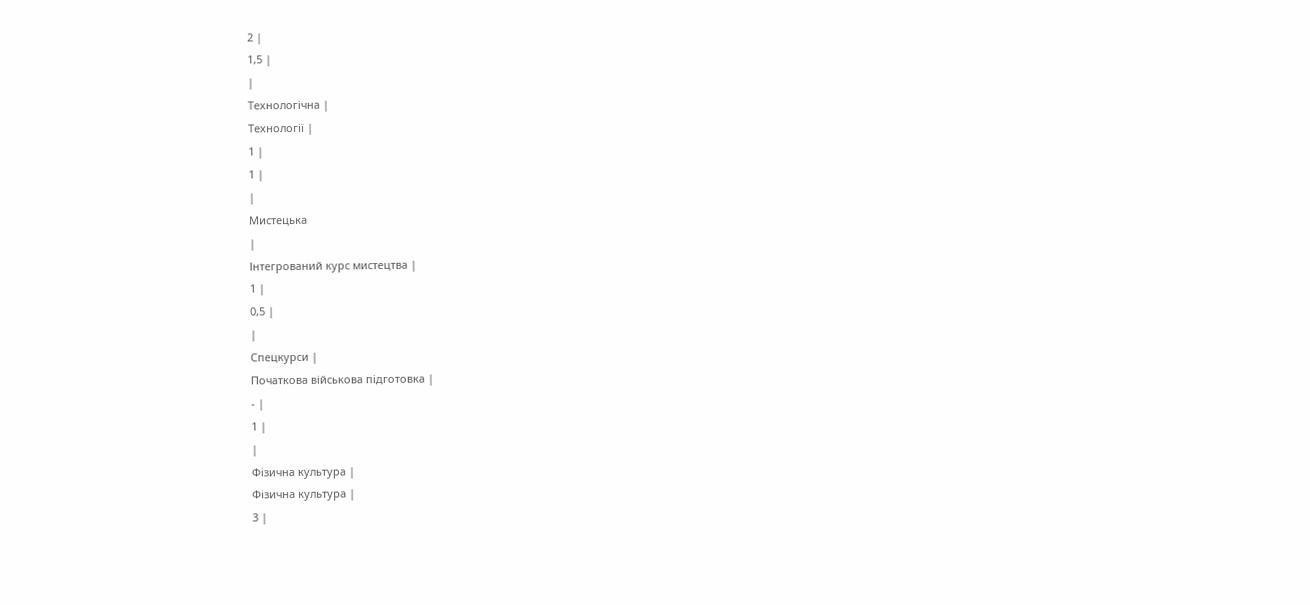2 |
1,5 |
|
Технологічна |
Технології |
1 |
1 |
|
Мистецька
|
Інтегрований курс мистецтва |
1 |
0,5 |
|
Спецкурси |
Початкова військова підготовка |
- |
1 |
|
Фізична культура |
Фізична культура |
3 |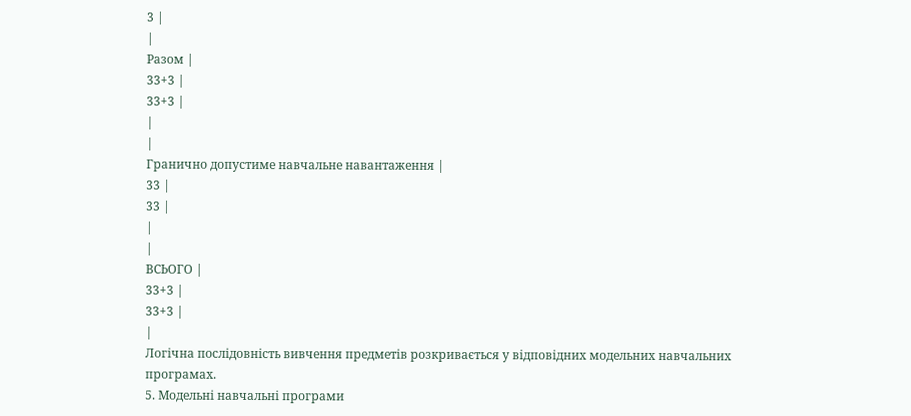3 |
|
Разом |
33+3 |
33+3 |
|
|
Гранично допустиме навчальне навантаження |
33 |
33 |
|
|
ВСЬОГО |
33+3 |
33+3 |
|
Логічна послідовність вивчення предметів розкривається у відповідних модельних навчальних програмах.
5. Модельні навчальні програми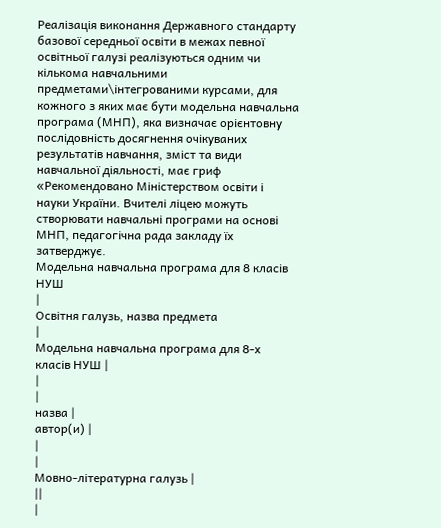Реалізація виконання Державного стандарту базової середньої освіти в межах певної освітньої галузі реалізуються одним чи кількома навчальними предметами\інтегрованими курсами, для кожного з яких має бути модельна навчальна програма (МНП), яка визначає орієнтовну послідовність досягнення очікуваних результатів навчання, зміст та види навчальної діяльності, має гриф «Рекомендовано Міністерством освіти і науки України. Вчителі ліцею можуть створювати навчальні програми на основі МНП, педагогічна рада закладу їх затверджує.
Модельна навчальна програма для 8 класів НУШ
|
Освітня галузь, назва предмета
|
Модельна навчальна програма для 8-х класів НУШ |
|
|
назва |
автор(и) |
|
|
Мовно-літературна галузь |
||
|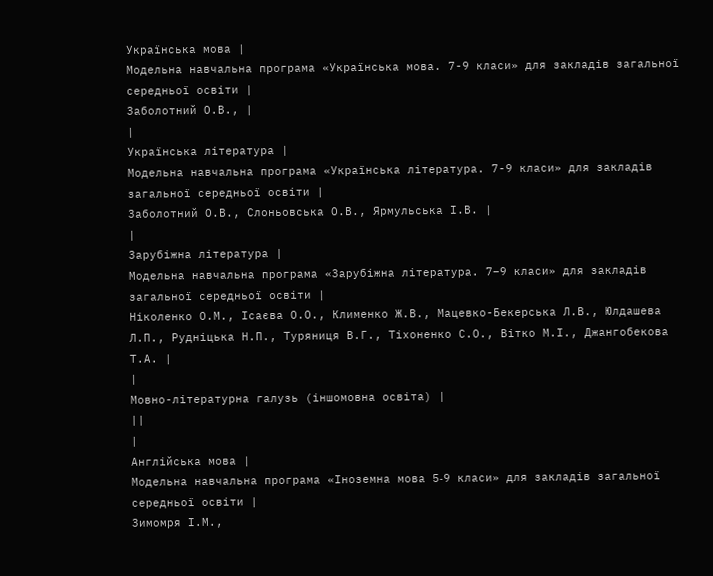Українська мова |
Модельна навчальна програма «Українська мова. 7-9 класи» для закладів загальної середньої освіти |
Заболотний О.В., |
|
Українська література |
Модельна навчальна програма «Українська література. 7-9 класи» для закладів загальної середньої освіти |
Заболотний О.В., Слоньовська О.В., Ярмульська І.В. |
|
Зарубіжна література |
Модельна навчальна програма «Зарубіжна література. 7–9 класи» для закладів загальної середньої освіти |
Ніколенко О.М., Ісаєва О.О., Клименко Ж.В., Мацевко-Бекерська Л.В., Юлдашева Л.П., Рудніцька Н.П., Туряниця В.Г., Тіхоненко С.О., Вітко М.І., Джангобекова Т.А. |
|
Мовно-літературна галузь (іншомовна освіта) |
||
|
Англійська мова |
Модельна навчальна програма «Іноземна мова 5‑9 класи» для закладів загальної середньої освіти |
Зимомря І.М.,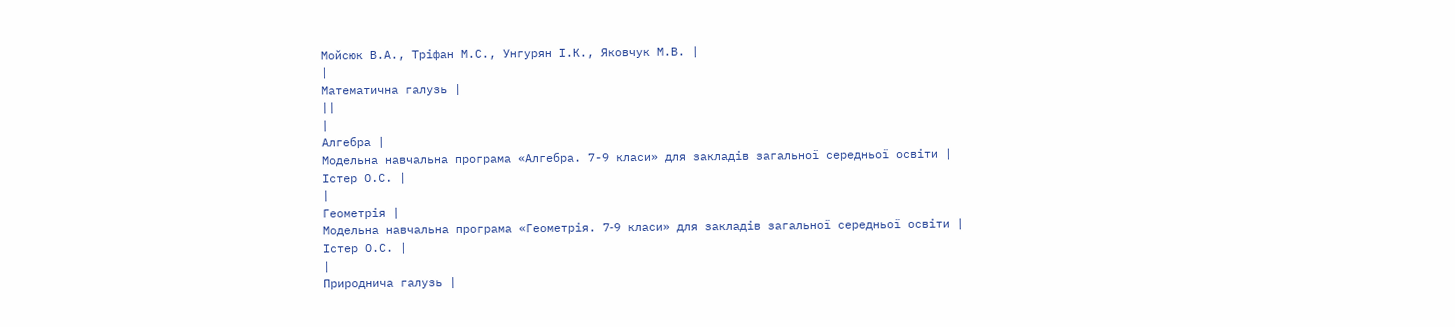Мойсюк В.А., Тріфан М.С., Унгурян І.К., Яковчук М.В. |
|
Математична галузь |
||
|
Алгебра |
Модельна навчальна програма «Алгебра. 7-9 класи» для закладів загальної середньої освіти |
Істер О.С. |
|
Геометрія |
Модельна навчальна програма «Геометрія. 7‑9 класи» для закладів загальної середньої освіти |
Істер О.С. |
|
Природнича галузь |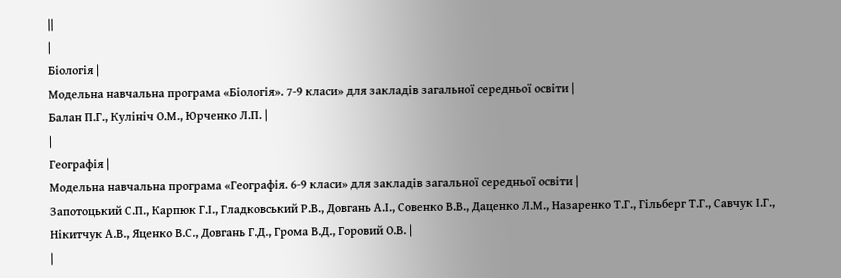||
|
Біологія |
Модельна навчальна програма «Біологія». 7-9 класи» для закладів загальної середньої освіти |
Балан П.Г., Кулініч О.М., Юрченко Л.П. |
|
Географія |
Модельна навчальна програма «Географія. 6-9 класи» для закладів загальної середньої освіти |
Запотоцький С.П., Карпюк Г.І., Гладковський Р.В., Довгань А.І., Совенко В.В., Даценко Л.М., Назаренко Т.Г., Гільберг Т.Г., Савчук І.Г., Нікитчук А.В., Яценко В.С., Довгань Г.Д., Грома В.Д., Горовий О.В. |
|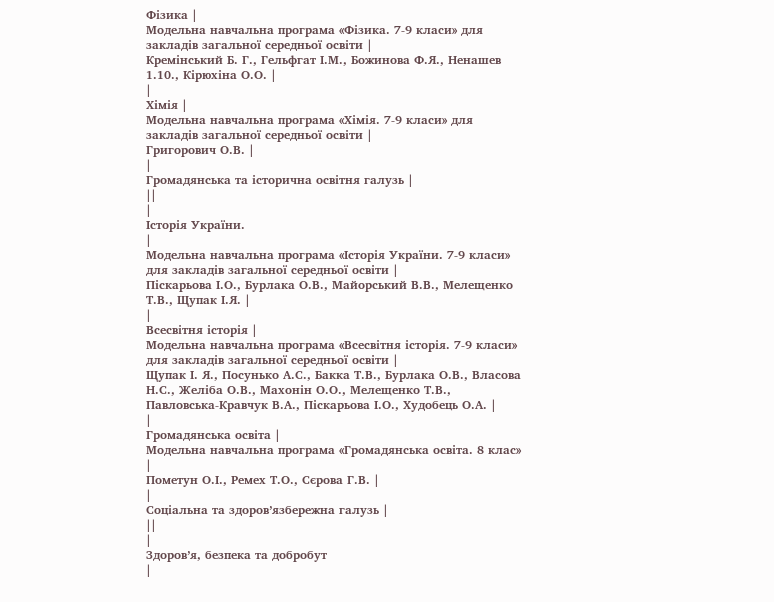Фізика |
Модельна навчальна програма «Фізика. 7-9 класи» для закладів загальної середньої освіти |
Кремінський Б. Г., Гельфгат І.М., Божинова Ф.Я., Ненашев 1.10., Кірюхіна О.О. |
|
Хімія |
Модельна навчальна програма «Хімія. 7-9 класи» для закладів загальної середньої освіти |
Григорович О.В. |
|
Громадянська та історична освітня галузь |
||
|
Історія України.
|
Модельна навчальна програма «Історія України. 7-9 класи» для закладів загальної середньої освіти |
Піскарьова І.О., Бурлака О.В., Майорський В.В., Мелещенко Т.В., Щупак І.Я. |
|
Всесвітня історія |
Модельна навчальна програма «Всесвітня історія. 7-9 класи» для закладів загальної середньої освіти |
Щупак І. Я., Посунько А.С., Бакка Т.В., Бурлака О.В., Власова Н.С., Желіба О.В., Махонін О.О., Мелещенко Т.В., Павловська-Кравчук В.А., Піскарьова І.О., Худобець О.А. |
|
Громадянська освіта |
Модельна навчальна програма «Громадянська освіта. 8 клас» |
Пометун О.І., Ремех Т.О., Сєрова Г.В. |
|
Соціальна та здоров’язбережна галузь |
||
|
Здоров’я, безпека та добробут
|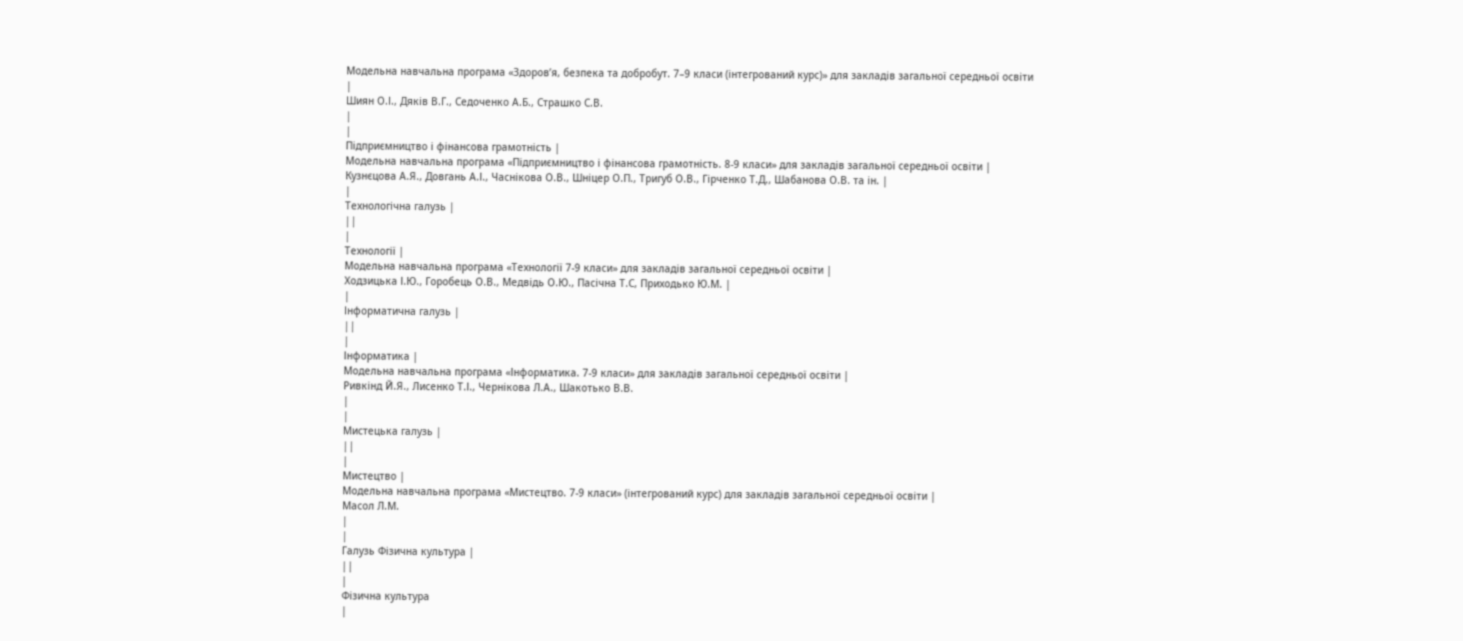Модельна навчальна програма «Здоров’я, безпека та добробут. 7–9 класи (інтегрований курс)» для закладів загальної середньої освіти
|
Шиян О.І., Дяків В.Г., Седоченко А.Б., Страшко С.В.
|
|
Підприємництво і фінансова грамотність |
Модельна навчальна програма «Підприємництво і фінансова грамотність. 8-9 класи» для закладів загальної середньої освіти |
Кузнєцова А.Я., Довгань А.І., Часнікова О.В., Шніцер О.П., Тригуб О.В., Гірченко Т.Д., Шабанова О.В. та ін. |
|
Технологічна галузь |
||
|
Технології |
Модельна навчальна програма «Технології 7-9 класи» для закладів загальної середньої освіти |
Ходзицька І.Ю., Горобець О.В., Медвідь О.Ю., Пасічна Т.С, Приходько Ю.М. |
|
Інформатична галузь |
||
|
Інформатика |
Модельна навчальна програма «Інформатика. 7-9 класи» для закладів загальної середньої освіти |
Ривкінд Й.Я., Лисенко Т.І., Чернікова Л.А., Шакотько В.В.
|
|
Мистецька галузь |
||
|
Мистецтво |
Модельна навчальна програма «Мистецтво. 7-9 класи» (інтегрований курс) для закладів загальної середньої освіти |
Масол Л.М.
|
|
Галузь Фізична культура |
||
|
Фізична культура
|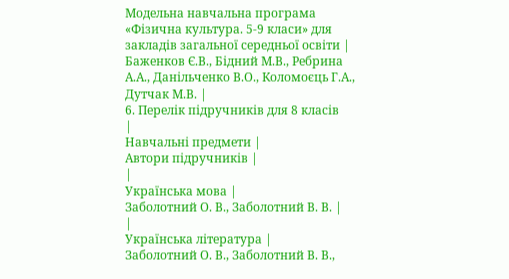Модельна навчальна програма «Фізична культура. 5-9 класи» для закладів загальної середньої освіти |
Баженков Є.В., Бідний М.В., Ребрина А.А., Данільченко В.О., Коломоєць Г.А., Дутчак М.В. |
6. Перелік підручників для 8 класів
|
Навчальні предмети |
Автори підручників |
|
Українська мова |
Заболотний О. В., Заболотний В. В. |
|
Українська література |
Заболотний О. В., Заболотний В. В.,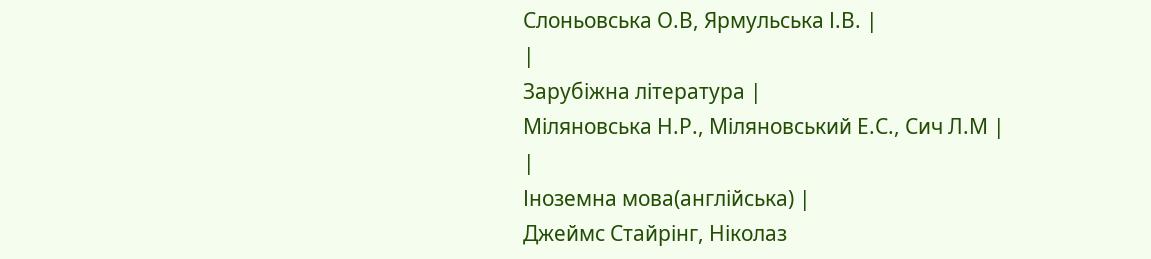Слоньовська О.В, Ярмульська І.В. |
|
Зарубіжна література |
Міляновська Н.Р., Міляновський Е.С., Сич Л.М |
|
Іноземна мова(англійська) |
Джеймс Стайрінг, Ніколаз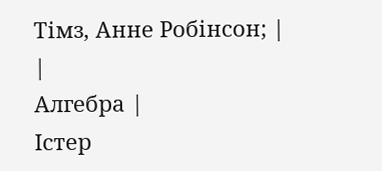Тімз, Анне Робінсон; |
|
Алгебра |
Істер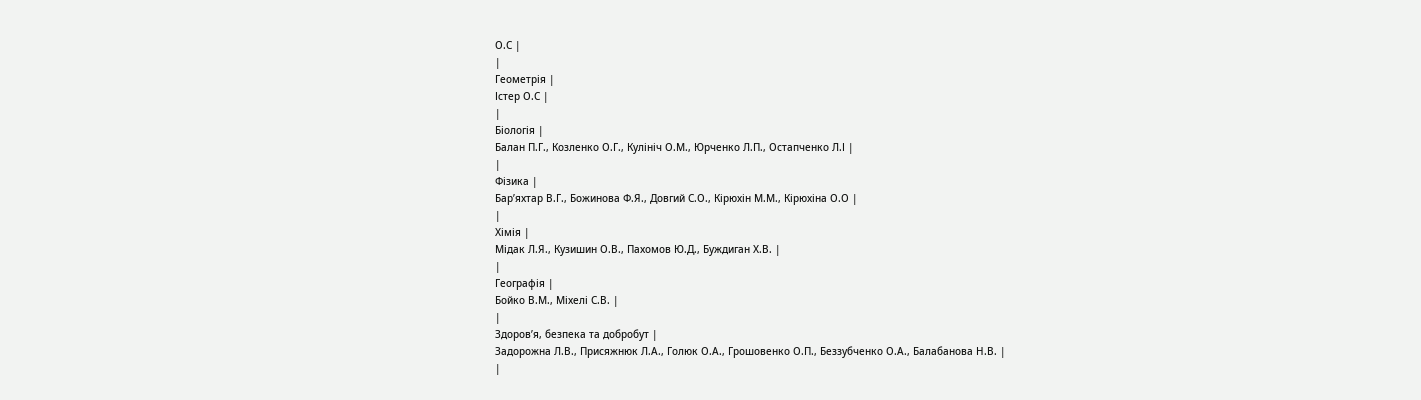О.С |
|
Геометрія |
Істер О.С |
|
Біологія |
Балан П.Г., Козленко О.Г., Кулініч О.М., Юрченко Л.П., Остапченко Л.І |
|
Фізика |
Бар’яхтар В.Г., Божинова Ф.Я., Довгий С.О., Кірюхін М.М., Кірюхіна О.О |
|
Хімія |
Мідак Л.Я., Кузишин О.В., Пахомов Ю.Д., Буждиган Х.В. |
|
Географія |
Бойко В.М., Міхелі С.В. |
|
Здоров’я, безпека та добробут |
Задорожна Л.В., Присяжнюк Л.А., Голюк О.А., Грошовенко О.П., Беззубченко О.А., Балабанова Н.В. |
|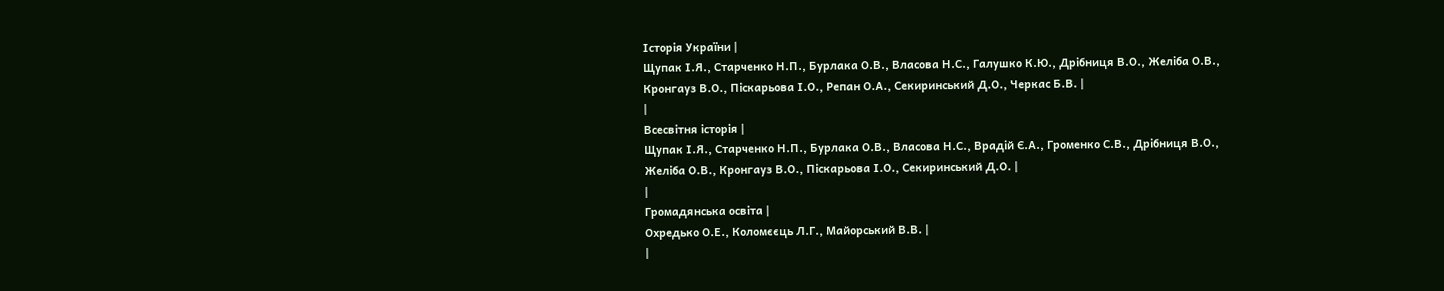Історія України |
Щупак І.Я., Старченко Н.П., Бурлака О.В., Власова Н.С., Галушко К.Ю., Дрібниця В.О., Желіба О.В., Кронгауз В.О., Піскарьова І.О., Репан О.А., Секиринський Д.О., Черкас Б.В. |
|
Всесвітня історія |
Щупак І.Я., Старченко Н.П., Бурлака О.В., Власова Н.С., Врадій Є.А., Громенко С.В., Дрібниця В.О., Желіба О.В., Кронгауз В.О., Піскарьова І.О., Секиринський Д.О. |
|
Громадянська освіта |
Охредько О.Е., Коломєєць Л.Г., Майорський В.В. |
|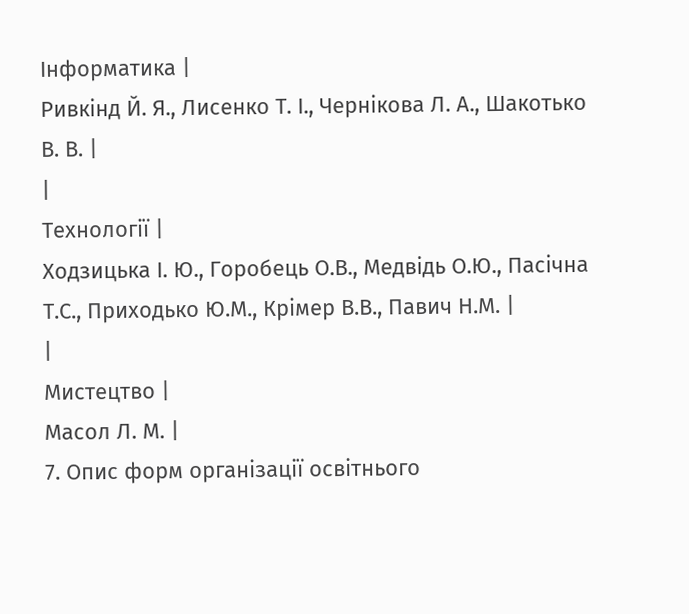Інформатика |
Ривкінд Й. Я., Лисенко Т. І., Чернікова Л. А., Шакотько В. В. |
|
Технології |
Ходзицька І. Ю., Горобець О.В., Медвідь О.Ю., Пасічна Т.С., Приходько Ю.М., Крімер В.В., Павич Н.М. |
|
Мистецтво |
Масол Л. М. |
7. Опис форм організації освітнього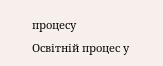процесу
Освітній процес у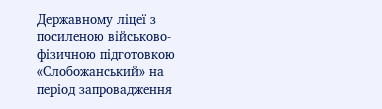Державному ліцеї з посиленою військово-фізичною підготовкою «Слобожанський» на період запровадження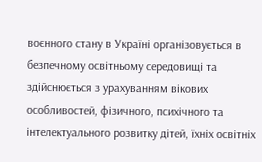воєнного стану в Україні організовується в безпечному освітньому середовищі та здійснюється з урахуванням вікових особливостей, фізичного, психічного та інтелектуального розвитку дітей, їхніх освітніх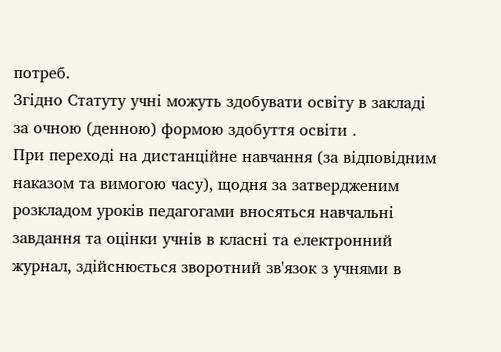потреб.
Згідно Статуту учні можуть здобувати освіту в закладі за очною (денною) формою здобуття освіти .
При переході на дистанційне навчання (за відповідним наказом та вимогою часу), щодня за затвердженим розкладом уроків педагогами вносяться навчальні завдання та оцінки учнів в класні та електронний журнал, здійснюється зворотний зв'язок з учнями в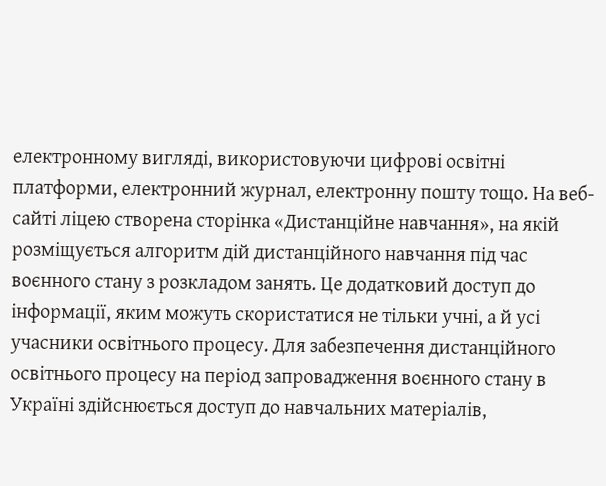електронному вигляді, використовуючи цифрові освітні платформи, електронний журнал, електронну пошту тощо. На веб-сайті ліцею створена сторінка «Дистанційне навчання», на якій розміщується алгоритм дій дистанційного навчання під час воєнного стану з розкладом занять. Це додатковий доступ до інформації, яким можуть скористатися не тільки учні, а й усі учасники освітнього процесу. Для забезпечення дистанційного освітнього процесу на період запровадження воєнного стану в Україні здійснюється доступ до навчальних матеріалів,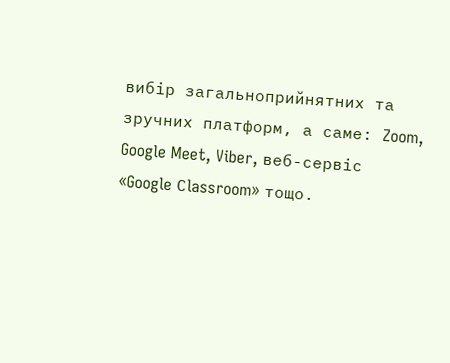вибір загальноприйнятних та зручних платформ, а саме: Zoom, Google Meet, Viber, веб-сервіс «Google Сlassroom» тощо.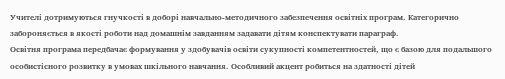Учителі дотримуються гнучкості в доборі навчально-методичного забезпечення освітніх програм. Категорично забороняється в якості роботи над домашнім завданням задавати дітям конспектувати параграф.
Освітня програма передбачає формування у здобувачів освіти сукупності компетентностей, що є базою для подальшого особистісного розвитку в умовах шкільного навчання. Особливий акцент робиться на здатності дітей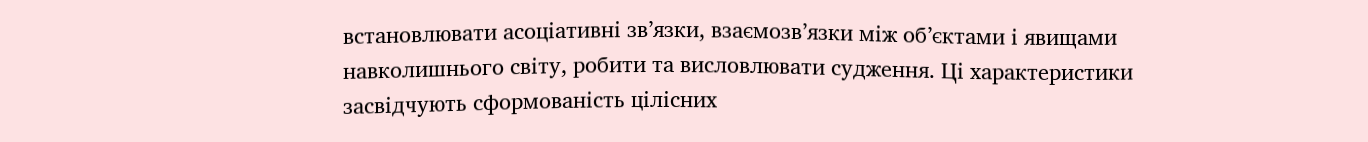встановлювати асоціативні зв’язки, взаємозв’язки між об’єктами і явищами навколишнього світу, робити та висловлювати судження. Ці характеристики засвідчують сформованість цілісних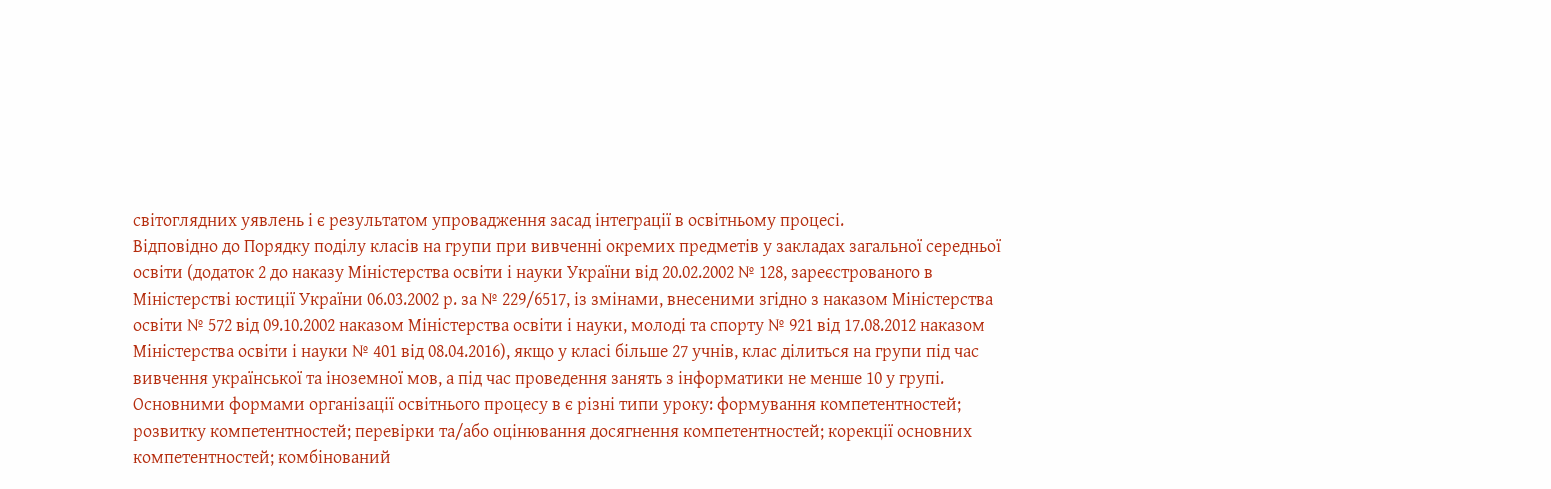світоглядних уявлень і є результатом упровадження засад інтеграції в освітньому процесі.
Відповідно до Порядку поділу класів на групи при вивченні окремих предметів у закладах загальної середньої освіти (додаток 2 до наказу Міністерства освіти і науки України від 20.02.2002 № 128, зареєстрованого в Міністерстві юстиції України 06.03.2002 р. за № 229/6517, із змінами, внесеними згідно з наказом Міністерства освіти № 572 від 09.10.2002 наказом Міністерства освіти і науки, молоді та спорту № 921 від 17.08.2012 наказом Міністерства освіти і науки № 401 від 08.04.2016), якщо у класі більше 27 учнів, клас ділиться на групи під час вивчення української та іноземної мов, а під час проведення занять з інформатики не менше 10 у групі.
Основними формами організації освітнього процесу в є різні типи уроку: формування компетентностей; розвитку компетентностей; перевірки та/або оцінювання досягнення компетентностей; корекції основних компетентностей; комбінований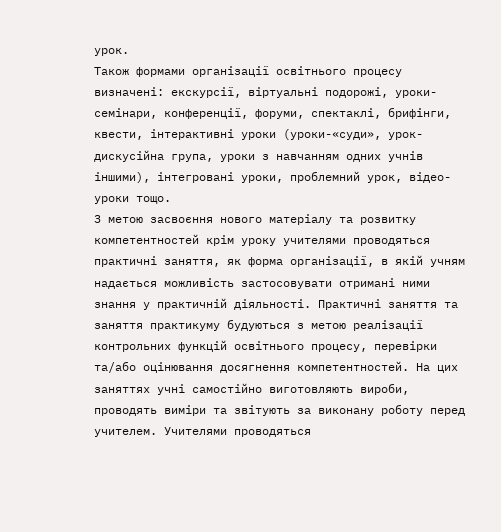урок.
Також формами організації освітнього процесу визначені: екскурсії, віртуальні подорожі, уроки-семінари, конференції, форуми, спектаклі, брифінги, квести, інтерактивні уроки (уроки-«суди», урок-дискусійна група, уроки з навчанням одних учнів іншими), інтегровані уроки, проблемний урок, відео-уроки тощо.
З метою засвоєння нового матеріалу та розвитку компетентностей крім уроку учителями проводяться практичні заняття, як форма організації, в якій учням надається можливість застосовувати отримані ними знання у практичній діяльності. Практичні заняття та заняття практикуму будуються з метою реалізації контрольних функцій освітнього процесу, перевірки та/або оцінювання досягнення компетентностей. На цих заняттях учні самостійно виготовляють вироби, проводять виміри та звітують за виконану роботу перед учителем. Учителями проводяться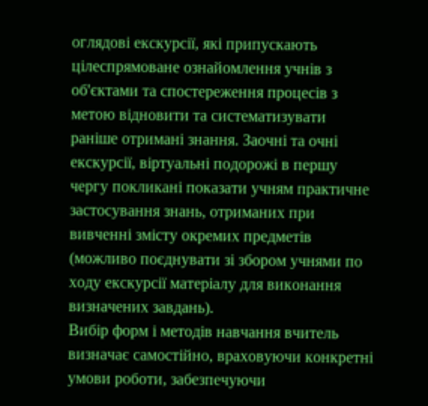оглядові екскурсії, які припускають цілеспрямоване ознайомлення учнів з об'єктами та спостереження процесів з метою відновити та систематизувати раніше отримані знання. Заочні та очні екскурсії, віртуальні подорожі в першу чергу покликані показати учням практичне застосування знань, отриманих при вивченні змісту окремих предметів (можливо поєднувати зі збором учнями по ходу екскурсії матеріалу для виконання визначених завдань).
Вибір форм і методів навчання вчитель визначає самостійно, враховуючи конкретні умови роботи, забезпечуючи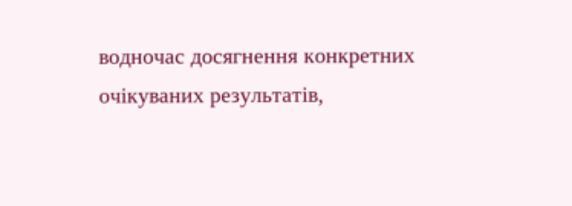водночас досягнення конкретних очікуваних результатів,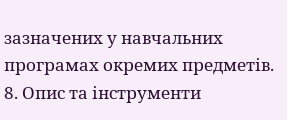зазначених у навчальних програмах окремих предметів.
8. Опис та інструменти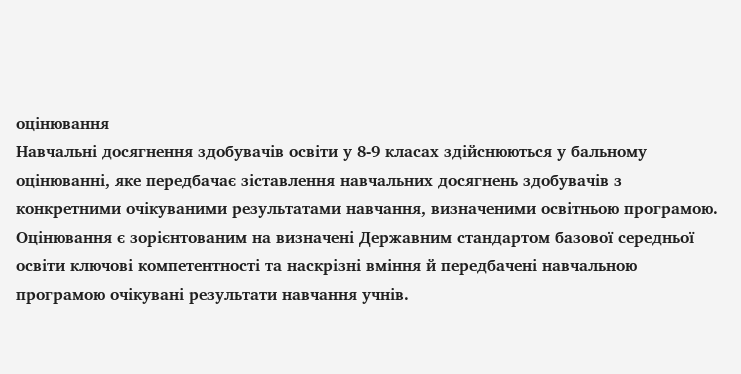оцінювання
Навчальні досягнення здобувачів освіти у 8-9 класах здійснюються у бальному оцінюванні, яке передбачає зіставлення навчальних досягнень здобувачів з конкретними очікуваними результатами навчання, визначеними освітньою програмою. Оцінювання є зорієнтованим на визначені Державним стандартом базової середньої освіти ключові компетентності та наскрізні вміння й передбачені навчальною програмою очікувані результати навчання учнів.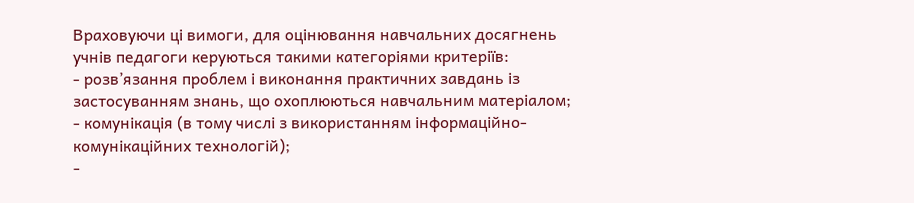Враховуючи ці вимоги, для оцінювання навчальних досягнень учнів педагоги керуються такими категоріями критеріїв:
- розв’язання проблем і виконання практичних завдань із застосуванням знань, що охоплюються навчальним матеріалом;
- комунікація (в тому числі з використанням інформаційно-комунікаційних технологій);
-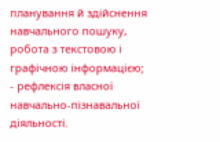планування й здійснення навчального пошуку, робота з текстовою і графічною інформацією;
- рефлексія власної навчально-пізнавальної діяльності.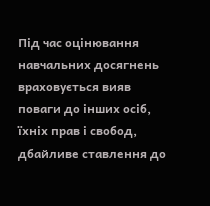Під час оцінювання навчальних досягнень враховується вияв поваги до інших осіб, їхніх прав і свобод, дбайливе ставлення до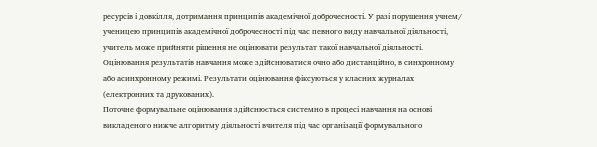ресурсів і довкілля, дотримання принципів академічної доброчесності. У разі порушення учнем/ ученицею принципів академічної доброчесності під час певного виду навчальної діяльності, учитель може прийняти рішення не оцінювати результат такої навчальної діяльності. Оцінювання результатів навчання може здійснюватися очно або дистанційно, в синхронному або асинхронному режимі. Результати оцінювання фіксуються у класних журналах (електронних та друкованих).
Поточне формувальне оцінювання здійснюється системно в процесі навчання на основі викладеного нижче алгоритму діяльності вчителя під час організації формувального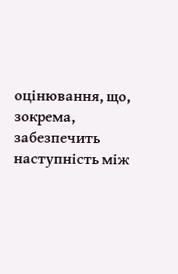оцінювання, що, зокрема, забезпечить наступність між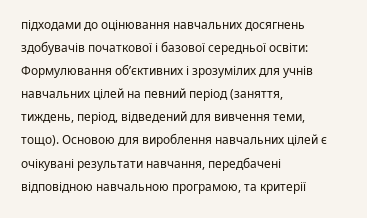підходами до оцінювання навчальних досягнень здобувачів початкової і базової середньої освіти:
Формулювання об’єктивних і зрозумілих для учнів навчальних цілей на певний період (заняття, тиждень, період, відведений для вивчення теми, тощо). Основою для вироблення навчальних цілей є очікувані результати навчання, передбачені відповідною навчальною програмою, та критерії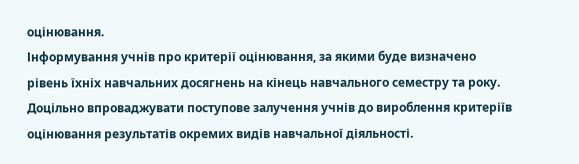оцінювання.
Інформування учнів про критерії оцінювання, за якими буде визначено рівень їхніх навчальних досягнень на кінець навчального семестру та року. Доцільно впроваджувати поступове залучення учнів до вироблення критеріїв оцінювання результатів окремих видів навчальної діяльності.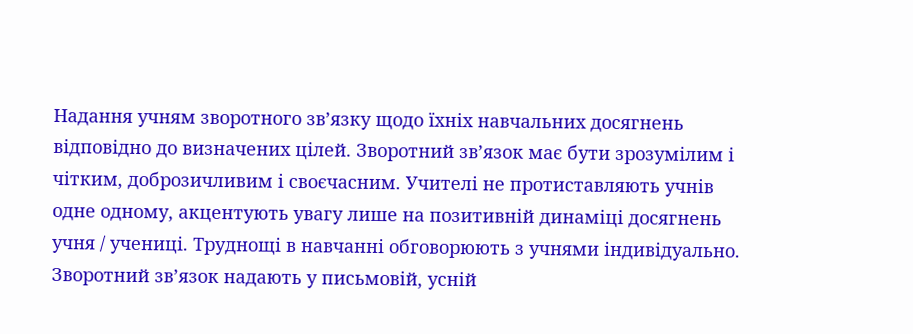Надання учням зворотного зв’язку щодо їхніх навчальних досягнень відповідно до визначених цілей. Зворотний зв’язок має бути зрозумілим і чітким, доброзичливим і своєчасним. Учителі не протиставляють учнів одне одному, акцентують увагу лише на позитивній динаміці досягнень учня / учениці. Труднощі в навчанні обговорюють з учнями індивідуально. Зворотний зв’язок надають у письмовій, усній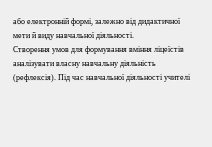або електронній формі, залежно від дидактичної мети й виду навчальної діяльності.
Створення умов для формування вміння ліцеїстів аналізувати власну навчальну діяльність (рефлексія). Під час навчальної діяльності учителі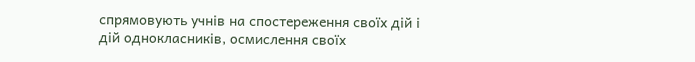спрямовують учнів на спостереження своїх дій і дій однокласників, осмислення своїх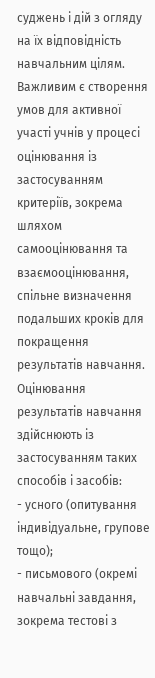суджень і дій з огляду на їх відповідність навчальним цілям. Важливим є створення умов для активної участі учнів у процесі оцінювання із застосуванням критеріїв, зокрема шляхом самооцінювання та взаємооцінювання, спільне визначення подальших кроків для покращення результатів навчання.
Оцінювання результатів навчання здійснюють із застосуванням таких способів і засобів:
- усного (опитування індивідуальне, групове тощо);
- письмового (окремі навчальні завдання, зокрема тестові з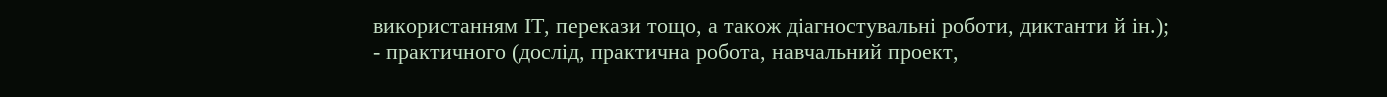використанням ІТ, перекази тощо, а також діагностувальні роботи, диктанти й ін.);
- практичного (дослід, практична робота, навчальний проект,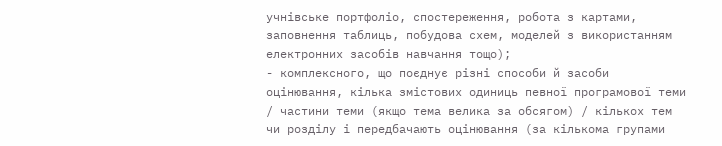учнівське портфоліо, спостереження, робота з картами, заповнення таблиць, побудова схем, моделей з використанням електронних засобів навчання тощо);
- комплексного, що поєднує різні способи й засоби оцінювання, кілька змістових одиниць певної програмової теми / частини теми (якщо тема велика за обсягом) / кількох тем чи розділу і передбачають оцінювання (за кількома групами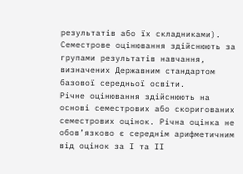результатів або їх складниками).
Семестрове оцінювання здійснюють за групами результатів навчання, визначених Державним стандартом базової середньої освіти.
Річне оцінювання здійснюють на основі семестрових або скоригованих семестрових оцінок. Річна оцінка не обов’язково є середнім арифметичним від оцінок за І та ІІ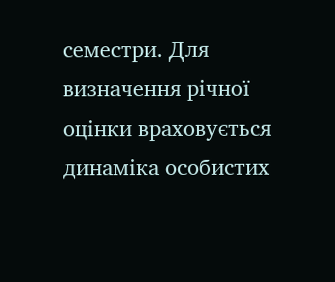семестри. Для визначення річної оцінки враховується динаміка особистих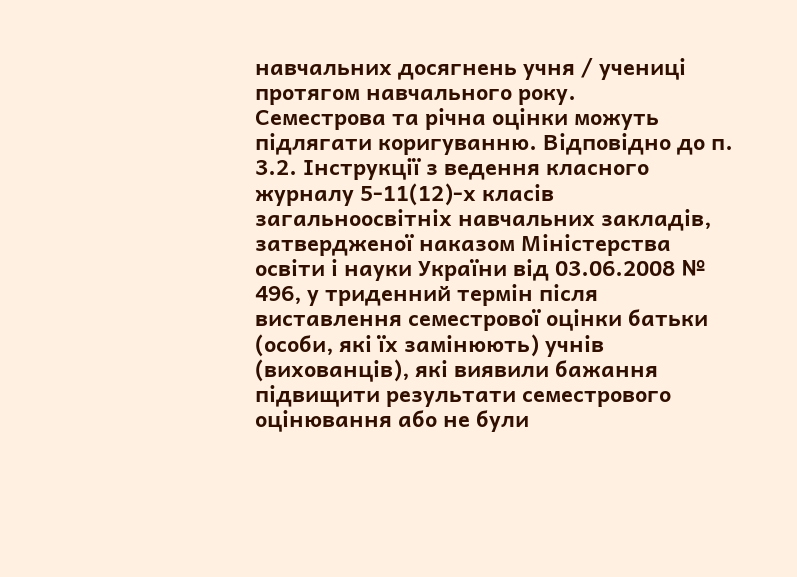навчальних досягнень учня / учениці протягом навчального року.
Семестрова та річна оцінки можуть підлягати коригуванню. Відповідно до п. 3.2. Інструкції з ведення класного журналу 5-11(12)-х класів загальноосвітніх навчальних закладів, затвердженої наказом Міністерства освіти і науки України від 03.06.2008 № 496, у триденний термін після виставлення семестрової оцінки батьки (особи, які їх замінюють) учнів (вихованців), які виявили бажання підвищити результати семестрового оцінювання або не були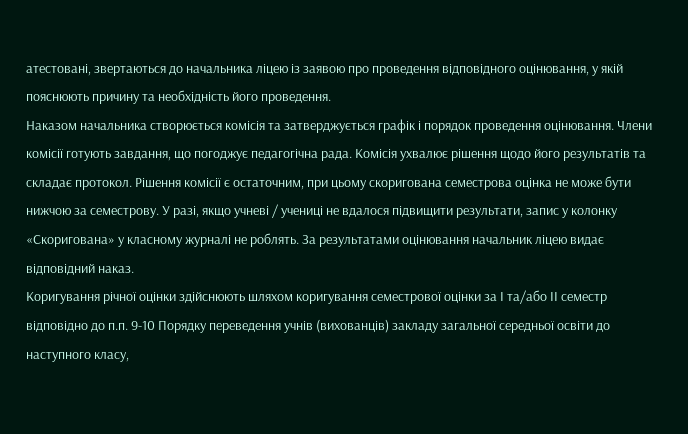атестовані, звертаються до начальника ліцею із заявою про проведення відповідного оцінювання, у якій пояснюють причину та необхідність його проведення.
Наказом начальника створюється комісія та затверджується графік і порядок проведення оцінювання. Члени комісії готують завдання, що погоджує педагогічна рада. Комісія ухвалює рішення щодо його результатів та складає протокол. Рішення комісії є остаточним, при цьому скоригована семестрова оцінка не може бути нижчою за семестрову. У разі, якщо учневі / учениці не вдалося підвищити результати, запис у колонку «Скоригована» у класному журналі не роблять. За результатами оцінювання начальник ліцею видає відповідний наказ.
Коригування річної оцінки здійснюють шляхом коригування семестрової оцінки за І та/або ІІ семестр відповідно до п.п. 9-10 Порядку переведення учнів (вихованців) закладу загальної середньої освіти до наступного класу,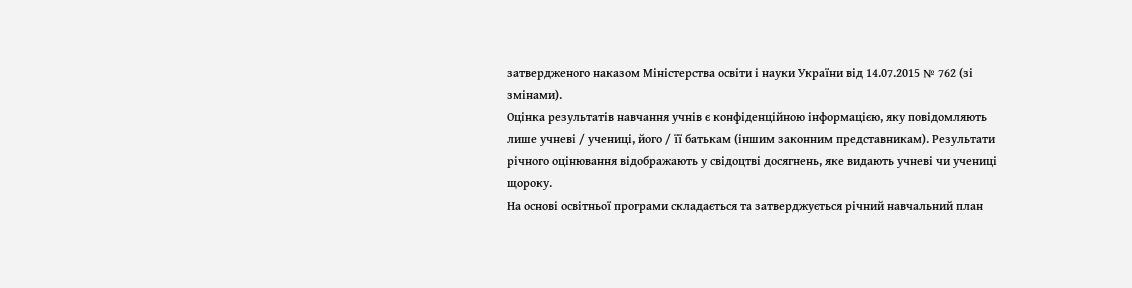затвердженого наказом Міністерства освіти і науки України від 14.07.2015 № 762 (зі змінами).
Оцінка результатів навчання учнів є конфіденційною інформацією, яку повідомляють лише учневі / учениці, його / її батькам (іншим законним представникам). Результати річного оцінювання відображають у свідоцтві досягнень, яке видають учневі чи учениці щороку.
На основі освітньої програми складається та затверджується річний навчальний план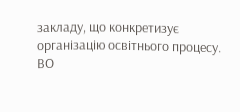закладу, що конкретизує організацію освітнього процесу.
ВО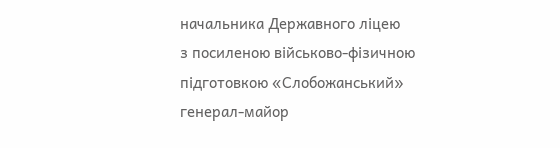начальника Державного ліцею
з посиленою військово-фізичною
підготовкою «Слобожанський»
генерал-майор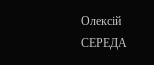Олексій СЕРЕДА